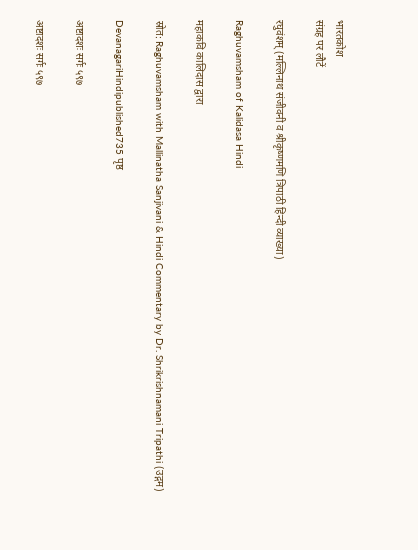भारतकोश
संग्रह पर लौटें

रघुवंशम् (मल्लिनाथ संजीवनी व श्रीकृष्णमणि त्रिपाठी हिन्दी व्याख्या)

Raghuvamsham of Kalidasa Hindi

महाकवि कालिदास द्वारा

स्रोत: Raghuvamsham with Mallinatha Sanjivani & Hindi Commentary by Dr. Shrikrishnamani Tripathi (उद्गम)

DevanagariHindipublished735 पृष्ठ

अष्टादशः सर्गः ५९७

अष्टादशः सर्गः ५९७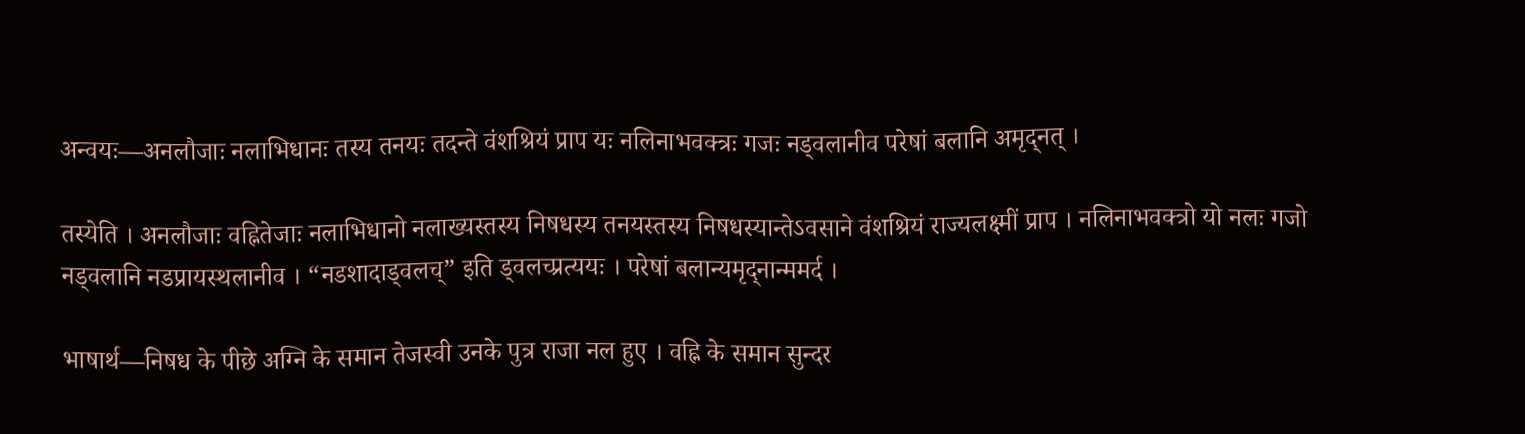अन्वयः—अनलौजाः नलाभिधानः तस्य तनयः तदन्ते वंशश्रियं प्राप यः नलिनाभवक्त्रः गजः नड्वलानीव परेषां बलानि अमृद्नत् ।

तस्येति । अनलौजाः वह्नितेजाः नलाभिधानो नलाख्यस्तस्य निषधस्य तनयस्तस्य निषधस्यान्तेऽवसाने वंशश्रियं राज्यलक्ष्मीं प्राप । नलिनाभवक्त्रो यो नलः गजो नड्वलानि नडप्रायस्थलानीव । “नडशादाड्वलच्” इति ड्वलच्प्रत्ययः । परेषां बलान्यमृद्नान्ममर्द ।

भाषार्थ—निषध के पीछे अग्नि के समान तेजस्वी उनके पुत्र राजा नल हुए । वह्नि के समान सुन्दर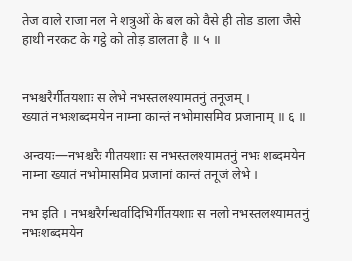तेज वाले राजा नल ने शत्रुओं के बल को वैसे ही तोड डाला जैसे हाथी नरकट के गट्ठे को तोड़ डालता है ॥ ५ ॥


नभश्चरैर्गीतयशाः स लेभे नभस्तलश्यामतनुं तनूजम् ।
ख्यातं नभःशब्दमयेन नाम्ना कान्तं नभोमासमिव प्रजानाम् ॥ ६ ॥

अन्वयः—नभश्चरैः गीतयशाः स नभस्तलश्यामतनुं नभः शब्दमयेन नाम्ना ख्यातं नभोमासमिव प्रजानां कान्तं तनूजं लेभे ।

नभ इति । नभश्चरैर्गन्धर्वादिभिर्गीतयशाः स नलो नभस्तलश्यामतनुं नभःशब्दमयेन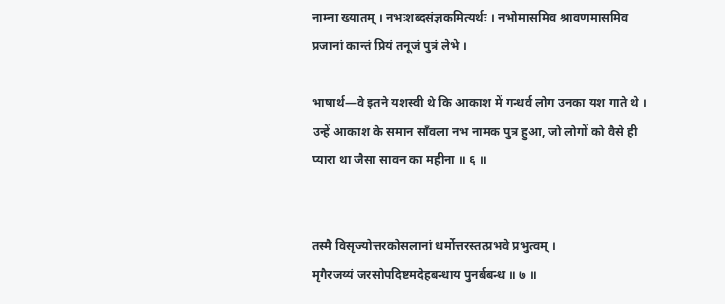नाम्ना ख्यातम् । नभःशब्दसंज्ञकमित्यर्थः । नभोमासमिव श्रावणमासमिव प्रजानां कान्तं प्रियं तनूजं पुत्रं लेभे ।

भाषार्थ—वे इतने यशस्वी थे कि आकाश में गन्धर्व लोग उनका यश गाते थे । उन्हें आकाश के समान साँवला नभ नामक पुत्र हुआ, जो लोगों को वैसे ही प्यारा था जैसा सावन का महीना ॥ ६ ॥


तस्मै विसृज्योत्तरकोसलानां धर्मोत्तरस्तत्प्रभवे प्रभुत्वम् ।
मृगैरजय्यं जरसोपदिष्टमदेहबन्धाय पुनर्बबन्ध ॥ ७ ॥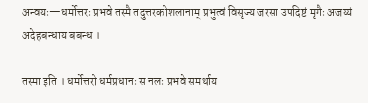अन्वयः—धर्मोत्तरः प्रभवे तस्मै तदुत्तरकोशलानाम् प्रभुत्वं विसृज्य जरसा उपदिष्टं मृगैः अजय्यं अदेहबन्धाय बबन्ध ।

तस्मा इति । धर्मोत्तरो धर्मप्रधानः स नलः प्रभवे समर्थाय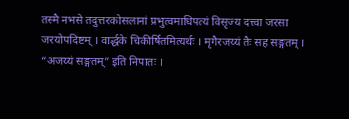तस्मै नभसे तदुत्तरकोसलानां प्रभुत्वमाधिपत्यं विसृज्य दत्त्वा जरसा जरयोपदिष्टम् । वार्द्धके चिकीर्षितमित्यर्थः । मृगैरजय्यं तैः सह सङ्गतम् । “अजय्यं सङ्गतम्” इति निपातः ।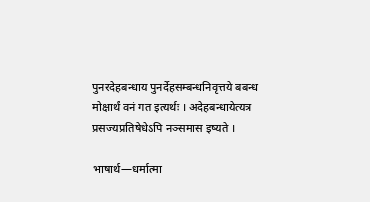पुनरदेहबन्धाय पुनर्देहसम्बन्धनिवृत्तये बबन्ध मोक्षार्थं वनं गत इत्यर्थः । अदेहबन्धायेत्यत्र प्रसज्यप्रतिषेधेऽपि नञ्समास इष्यते ।

भाषार्थ—धर्मात्मा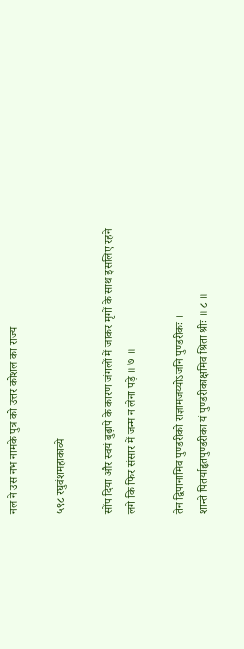नल ने उस नभ नामके पुत्र को उत्तर कोशल का राज्य

५९८ रघुवंशमहाकाव्ये

सोंप दिया और स्वयं बुढ़ापे के कारण जंगलों में जाकर मृगों के साथ इसलिए रहने लगे कि फिर संसार में जन्म न लेना पड़े ॥ ७ ॥

तेन द्विपानामिव पुण्डरीको राज्ञामजय्योऽजनि पुण्डरीकः ।
शान्ते पितर्याहृतपुण्डरीका यं पुण्डरीकाक्षमिव श्रिता श्रीः ॥ ८ ॥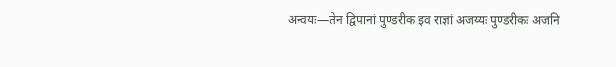अन्वयः—तेन द्विपानां पुण्डरीक इव राज्ञां अजय्यः पुण्डरीकः अजनि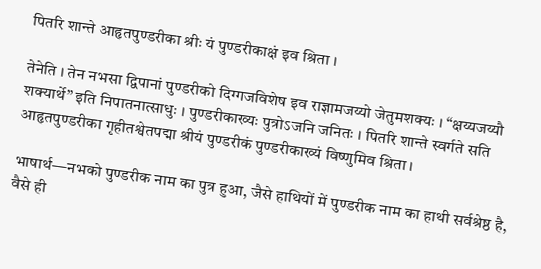पितरि शान्ते आहृतपुण्डरीका श्रीः यं पुण्डरीकाक्षं इव श्रिता ।

तेनेति । तेन नभसा द्विपानां पुण्डरीको दिग्गजविशेष इव राज्ञामजय्यो जेतुमशक्यः । “क्षय्यजय्यौ शक्यार्थे” इति निपातनात्साधुः । पुण्डरीकाख्यः पुत्रोऽजनि जनितः । पितरि शान्ते स्वर्गते सति आहृतपुण्डरीका गृहीतश्वेतपद्मा श्रीयं पुण्डरीकं पुण्डरीकाख्यं विष्णुमिव श्रिता ।

भाषार्थ—नभको पुण्डरीक नाम का पुत्र हुआ, जैसे हाथियों में पुण्डरीक नाम का हाथी सर्वश्रेष्ठ है, वैसे ही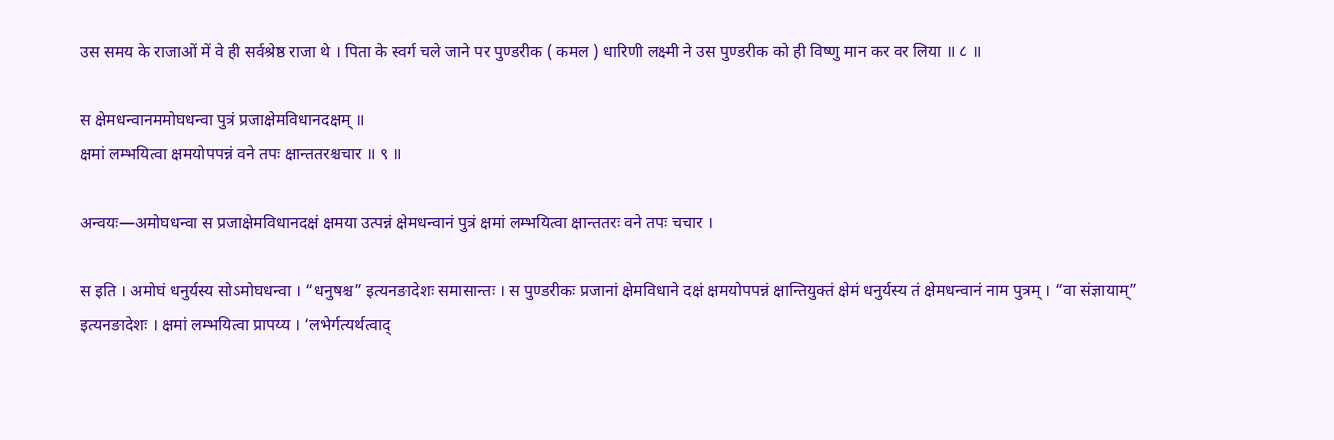उस समय के राजाओं में वे ही सर्वश्रेष्ठ राजा थे । पिता के स्वर्ग चले जाने पर पुण्डरीक ( कमल ) धारिणी लक्ष्मी ने उस पुण्डरीक को ही विष्णु मान कर वर लिया ॥ ८ ॥

स क्षेमधन्वानममोघधन्वा पुत्रं प्रजाक्षेमविधानदक्षम् ॥
क्षमां लम्भयित्वा क्षमयोपपन्नं वने तपः क्षान्ततरश्चचार ॥ ९ ॥

अन्वयः—अमोघधन्वा स प्रजाक्षेमविधानदक्षं क्षमया उत्पन्नं क्षेमधन्वानं पुत्रं क्षमां लम्भयित्वा क्षान्ततरः वने तपः चचार ।

स इति । अमोघं धनुर्यस्य सोऽमोघधन्वा । “धनुषश्च” इत्यनङादेशः समासान्तः । स पुण्डरीकः प्रजानां क्षेमविधाने दक्षं क्षमयोपपन्नं क्षान्तियुक्तं क्षेमं धनुर्यस्य तं क्षेमधन्वानं नाम पुत्रम् । “वा संज्ञायाम्” इत्यनङादेशः । क्षमां लम्भयित्वा प्रापय्य । ‘लभेर्गत्यर्थत्वाद्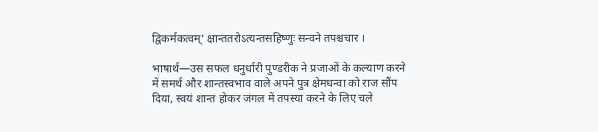द्विकर्मकत्वम्’ क्षान्ततरोऽत्यन्तसहिष्णुः सन्वने तपश्चचार ।

भाषार्थ—उस सफल धनुर्धारी पुण्डरीक ने प्रजाओं के कल्याण करने में समर्थ और शान्तस्वभाव वाले अपने पुत्र क्षेमधन्वा को राज सौंप दिया, स्वयं शान्त होकर जंगल में तपस्या करने के लिए चले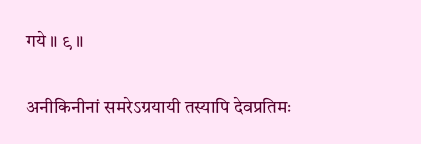गये ॥ ९ ॥

अनीकिनीनां समरेऽग्रयायी तस्यापि देवप्रतिमः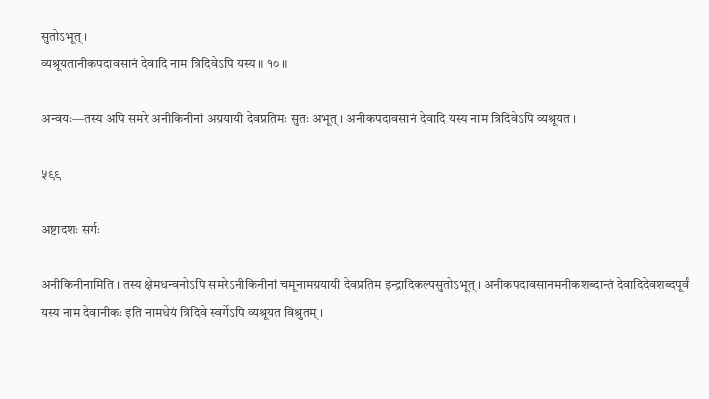सुतोऽभूत् ।
व्यश्रूयतानीकपदावसानं देवादि नाम त्रिदिवेऽपि यस्य ॥ १० ॥

अन्वयः—तस्य अपि समरे अनीकिनीनां अग्रयायी देवप्रतिमः सुतः अभूत् । अनीकपदावसानं देवादि यस्य नाम त्रिदिवेऽपि व्यश्रूयत ।

५९९

अष्टादशः सर्गः

अनीकिनीनामिति । तस्य क्षेमधन्वनोऽपि समरेऽनीकिनीनां चमूनामग्रयायी देवप्रतिम इन्द्रादिकल्पसुतोऽभूत् । अनीकपदावसानमनीकशब्दान्तं देवादिदेवशब्दपूर्वं यस्य नाम देवानीकः इति नामधेयं त्रिदिवे स्वर्गेऽपि व्यश्रूयत विश्रुतम् ।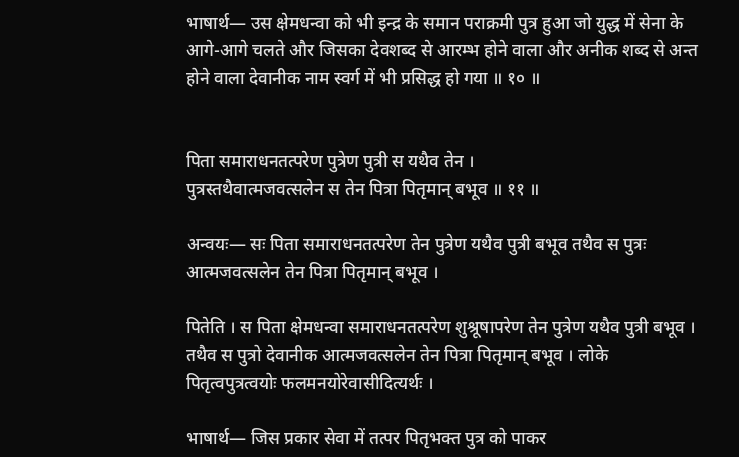भाषार्थ— उस क्षेमधन्वा को भी इन्द्र के समान पराक्रमी पुत्र हुआ जो युद्ध में सेना के आगे-आगे चलते और जिसका देवशब्द से आरम्भ होने वाला और अनीक शब्द से अन्त होने वाला देवानीक नाम स्वर्ग में भी प्रसिद्ध हो गया ॥ १० ॥


पिता समाराधनतत्परेण पुत्रेण पुत्री स यथैव तेन ।
पुत्रस्तथैवात्मजवत्सलेन स तेन पित्रा पितृमान् बभूव ॥ ११ ॥

अन्वयः— सः पिता समाराधनतत्परेण तेन पुत्रेण यथैव पुत्री बभूव तथैव स पुत्रः आत्मजवत्सलेन तेन पित्रा पितृमान् बभूव ।

पितेति । स पिता क्षेमधन्वा समाराधनतत्परेण शुश्रूषापरेण तेन पुत्रेण यथैव पुत्री बभूव । तथैव स पुत्रो देवानीक आत्मजवत्सलेन तेन पित्रा पितृमान् बभूव । लोके पितृत्वपुत्रत्वयोः फलमनयोरेवासीदित्यर्थः ।

भाषार्थ— जिस प्रकार सेवा में तत्पर पितृभक्त पुत्र को पाकर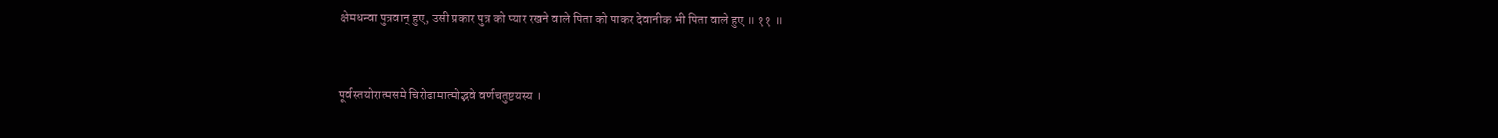क्षेमधन्वा पुत्रवान् हुए, उसी प्रकार पुत्र को प्यार रखने वाले पिता को पाकर देवानीक भी पिता वाले हुए ॥ ११ ॥


पूर्वस्तयोरात्मसमे चिरोढामात्मोद्भवे वर्णचतुष्टयस्य ।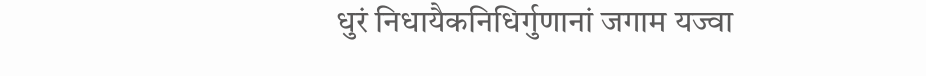धुरं निधायैकनिधिर्गुणानां जगाम यज्वा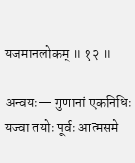यजमानलोकम् ॥ १२ ॥

अन्वयः— गुणानां एकनिधिः यज्वा तयोः पूर्वः आत्मसमे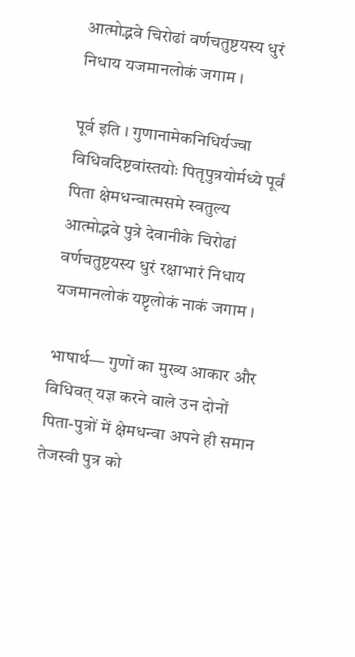आत्मोद्भवे चिरोढां वर्णचतुष्टयस्य धुरं निधाय यजमानलोकं जगाम ।

पूर्व इति । गुणानामेकनिधिर्यज्वा विधिवदिष्टवांस्तयोः पितृपुत्रयोर्मध्ये पूर्वं पिता क्षेमधन्वात्मसमे स्वतुल्य आत्मोद्भवे पुत्रे देवानीके चिरोढां वर्णचतुष्टयस्य धुरं रक्षाभारं निधाय यजमानलोकं यष्टृलोकं नाकं जगाम ।

भाषार्थ— गुणों का मुख्य आकार और विधिवत् यज्ञ करने वाले उन दोनों पिता-पुत्रों में क्षेमधन्वा अपने ही समान तेजस्वी पुत्र को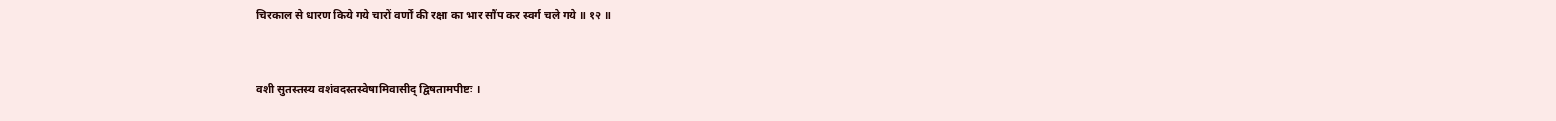चिरकाल से धारण किये गये चारों वर्णों की रक्षा का भार सौंप कर स्वर्ग चले गये ॥ १२ ॥


वशी सुतस्तस्य वशंवदस्तस्वेषामिवासीद् द्विषतामपीष्टः ।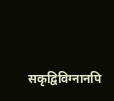सकृद्विविग्नानपि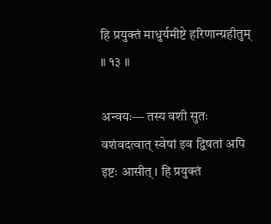हि प्रयुक्तं माधुर्यमीष्टे हरिणान्ग्रहीतुम् ॥ १३ ॥

अन्वयः— तस्य वशी सुतः वशंवदत्वात् स्वेषां इव द्विषतां अपि इष्टः आसीत् । हि प्रयुक्तं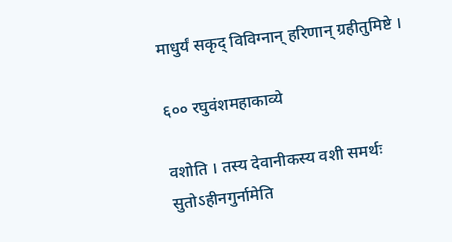माधुर्यं सकृद् विविग्नान् हरिणान् ग्रहीतुमिष्टे ।

६०० रघुवंशमहाकाव्ये

वशोति । तस्य देवानीकस्य वशी समर्थः सुतोऽहीनगुर्नामेति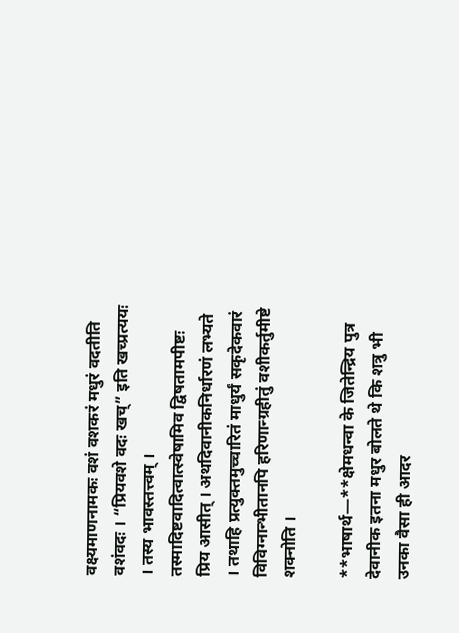वक्ष्यमाणनामकः वशं वशकरं मधुरं वदतीति वशंवदः । “प्रियवशे वदः खच्” इति खच्प्रत्ययः । तस्य भावस्तत्त्वम् । तस्मादिष्टवादित्वात्स्वेषामिव द्विषतामपीष्टः प्रिय आसीत् । अथदिवानीकनिर्धारणं लभ्यते । तथाहि प्रत्युक्तमुच्चारितं माधुर्यं सकृदेकवारं विविग्नान्भीतानपि हरिणान्ग्रहीतुं वशीकर्तुमीष्टे शक्नोति ।

**भाषार्थ—**क्षेमधन्वा के जितेन्द्रिय पुत्र देवानीक इतना मधुर बोलते थे कि शत्रु भी उनका वैसा ही आदर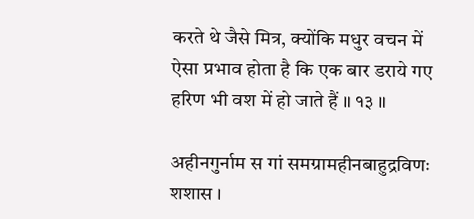करते थे जैसे मित्र, क्योंकि मधुर वचन में ऐसा प्रभाव होता है कि एक बार डराये गए हरिण भी वश में हो जाते हैं ॥ १३ ॥

अहीनगुर्नाम स गां समग्रामहीनबाहुद्रविणः शशास ।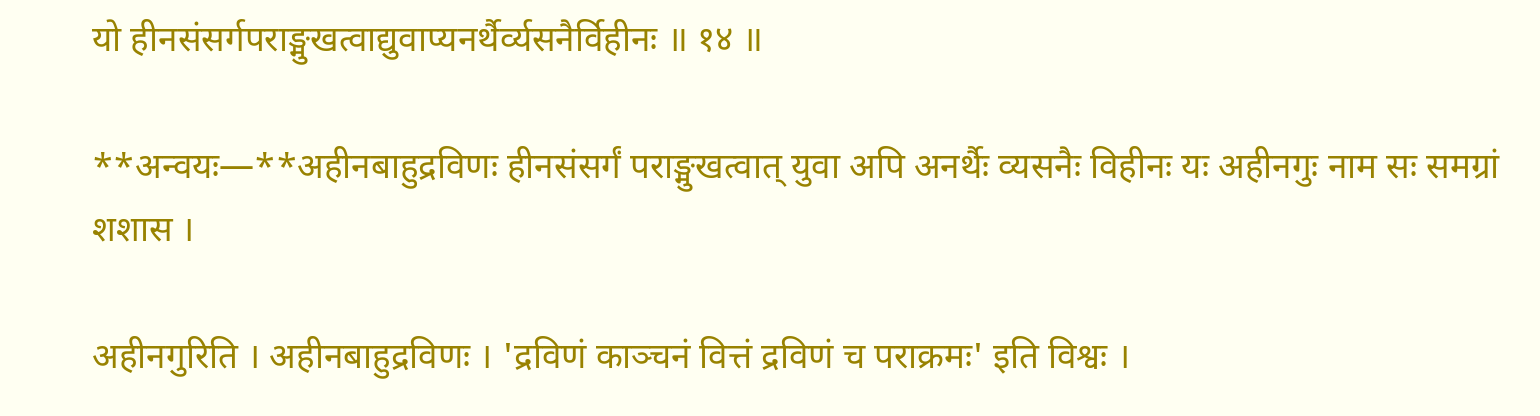यो हीनसंसर्गपराङ्मुखत्वाद्युवाप्यनर्थैर्व्यसनैर्विहीनः ॥ १४ ॥

**अन्वयः—**अहीनबाहुद्रविणः हीनसंसर्गं पराङ्मुखत्वात् युवा अपि अनर्थैः व्यसनैः विहीनः यः अहीनगुः नाम सः समग्रां शशास ।

अहीनगुरिति । अहीनबाहुद्रविणः । 'द्रविणं काञ्चनं वित्तं द्रविणं च पराक्रमः' इति विश्वः ।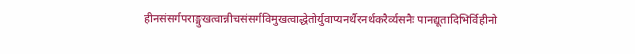हीनसंसर्गपराङ्मुखत्वान्नीचसंसर्गविमुखत्वाद्धेतोर्युवाप्यनर्थैरनर्थकरैर्व्यसनैः पानद्यूतादिभिर्विहीनो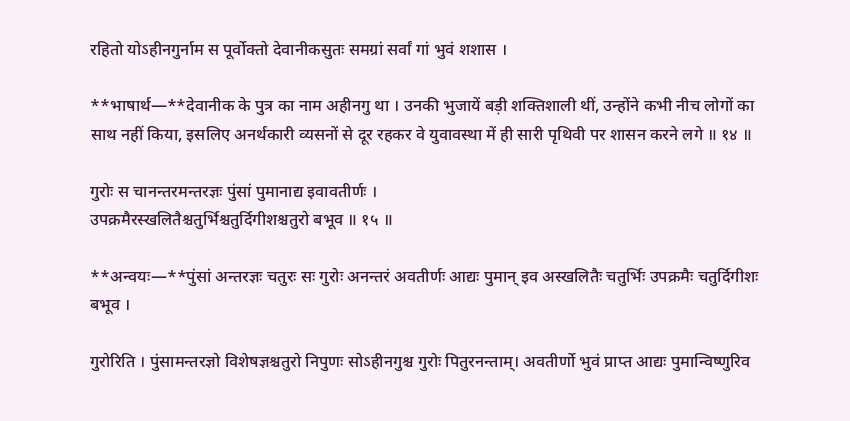रहितो योऽहीनगुर्नाम स पूर्वोक्तो देवानीकसुतः समग्रां सर्वां गां भुवं शशास ।

**भाषार्थ—**देवानीक के पुत्र का नाम अहीनगु था । उनकी भुजायें बड़ी शक्तिशाली थीं, उन्होंने कभी नीच लोगों का साथ नहीं किया, इसलिए अनर्थकारी व्यसनों से दूर रहकर वे युवावस्था में ही सारी पृथिवी पर शासन करने लगे ॥ १४ ॥

गुरोः स चानन्तरमन्तरज्ञः पुंसां पुमानाद्य इवावतीर्णः ।
उपक्रमैरस्खलितैश्चतुर्भिश्चतुर्दिगीशश्चतुरो बभूव ॥ १५ ॥

**अन्वयः—**पुंसां अन्तरज्ञः चतुरः सः गुरोः अनन्तरं अवतीर्णः आद्यः पुमान् इव अस्खलितैः चतुर्भिः उपक्रमैः चतुर्दिगीशः बभूव ।

गुरोरिति । पुंसामन्तरज्ञो विशेषज्ञश्चतुरो निपुणः सोऽहीनगुश्च गुरोः पितुरनन्ताम्। अवतीर्णो भुवं प्राप्त आद्यः पुमान्विष्णुरिव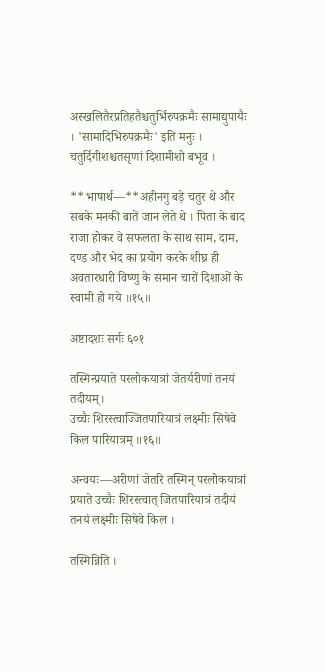अस्खलितैरप्रतिहतैश्चतुर्भिरुपक्रमैः सामाद्युपायैः । 'सामादिभिरुपक्रमैः' इति मनुः । चतुर्दिगीशश्चतसृणां दिशामीशो बभूव ।

**भाषार्थ—**अहीनगु बड़े चतुर थे और सबके मनकी बातें जान लेते थे । पिता के बाद राजा होकर वे सफलता के साथ साम, दाम, दण्ड और भेद का प्रयोग करके शीघ्र ही अवतारधारी विष्णु के समान चारों दिशाओं के स्वामी हो गये ॥१५॥

अष्टादशः सर्गः ६०१

तस्मिन्प्रयाते परलोकयात्रां जेतर्यरीणां तनयं तदीयम्।
उच्चैः शिरस्त्वाज्जितपारियात्रं लक्ष्मीः सिषेवे किल पारियात्रम् ॥१६॥

अन्वयः—अरीणां जेतरि तस्मिन् परलोकयात्रां प्रयाते उच्चैः शिरस्त्वात् जितपारियात्रं तदीयं तनयं लक्ष्मीः सिषेवे किल ।

तस्मिन्निति ।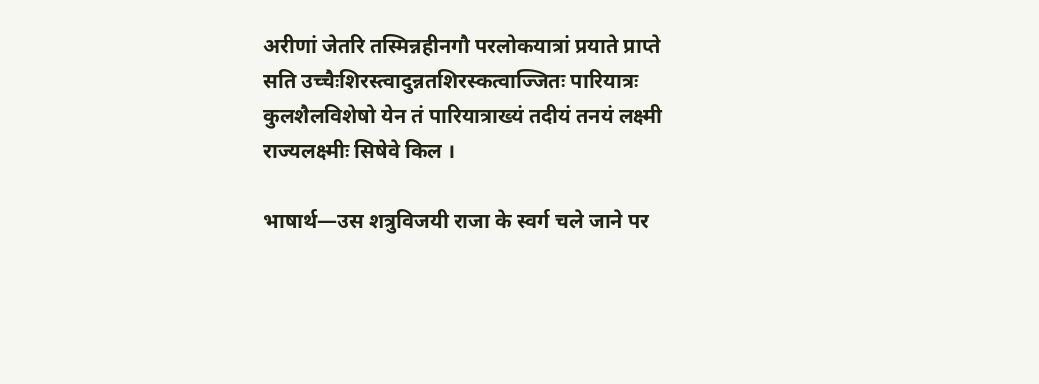अरीणां जेतरि तस्मिन्नहीनगौ परलोकयात्रां प्रयाते प्राप्ते सति उच्चैःशिरस्त्वादुन्नतशिरस्कत्वाज्जितः पारियात्रः कुलशैलविशेषो येन तं पारियात्राख्यं तदीयं तनयं लक्ष्मी राज्यलक्ष्मीः सिषेवे किल ।

भाषार्थ—उस शत्रुविजयी राजा के स्वर्ग चले जाने पर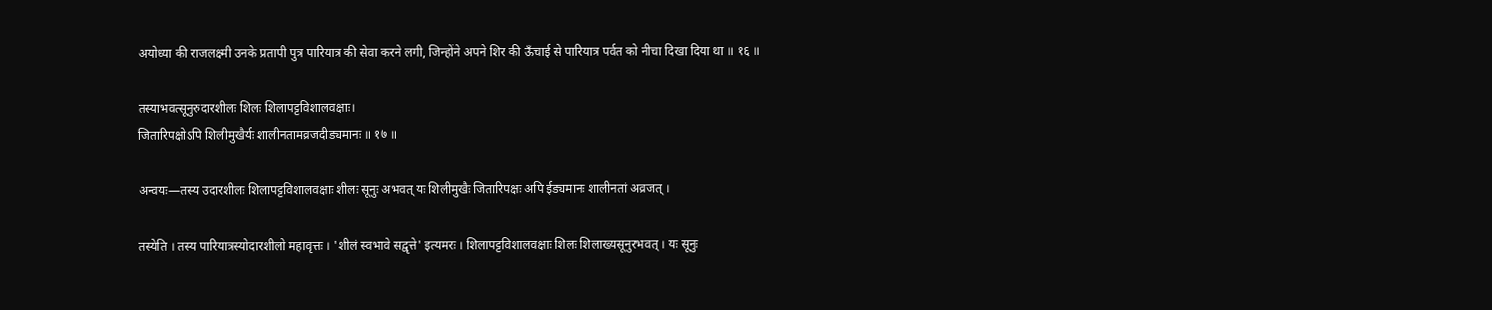अयोध्या की राजलक्ष्मी उनके प्रतापी पुत्र पारियात्र की सेवा करने लगी, जिन्होंने अपने शिर की ऊँचाई से पारियात्र पर्वत को नीचा दिखा दिया था ॥ १६ ॥

तस्याभवत्सूनुरुदारशीलः शिलः शिलापट्टविशालवक्षाः।
जितारिपक्षोऽपि शिलीमुखैर्यः शालीनतामव्रजदीड्यमानः ॥ १७ ॥

अन्वयः—तस्य उदारशीलः शिलापट्टविशालवक्षाः शीलः सूनुः अभवत् यः शिलीमुखैः जितारिपक्षः अपि ईड्यमानः शालीनतां अव्रजत् ।

तस्येति । तस्य पारियात्रस्योदारशीलो महावृत्तः । 'शीलं स्वभावे सद्वृत्ते' इत्यमरः । शिलापट्टविशालवक्षाः शिलः शिलाख्यसूनुरभवत् । यः सूनुः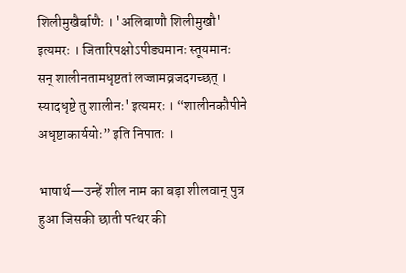शिलीमुखैर्बाणैः । 'अलिबाणौ शिलीमुखौ' इत्यमरः । जितारिपक्षोऽपीड्यमानः स्तूयमानः सन् शालीनतामधृष्टतां लज्जामव्रजदगच्छत् । स्यादधृष्टे तु शालीनः' इत्यमरः । “शालीनकौपीने अधृष्टाकार्ययोः” इति निपातः ।

भाषार्थ—उन्हें शील नाम का बड़ा शीलवान् पुत्र हुआ जिसकी छाती पत्थर की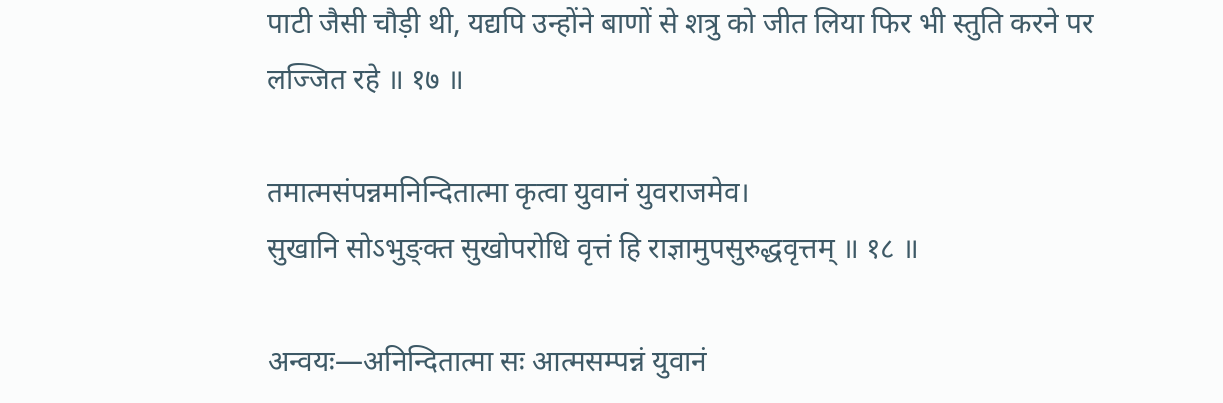पाटी जैसी चौड़ी थी, यद्यपि उन्होंने बाणों से शत्रु को जीत लिया फिर भी स्तुति करने पर लज्जित रहे ॥ १७ ॥

तमात्मसंपन्नमनिन्दितात्मा कृत्वा युवानं युवराजमेव।
सुखानि सोऽभुङ्क्त सुखोपरोधि वृत्तं हि राज्ञामुपसुरुद्धवृत्तम् ॥ १८ ॥

अन्वयः—अनिन्दितात्मा सः आत्मसम्पन्नं युवानं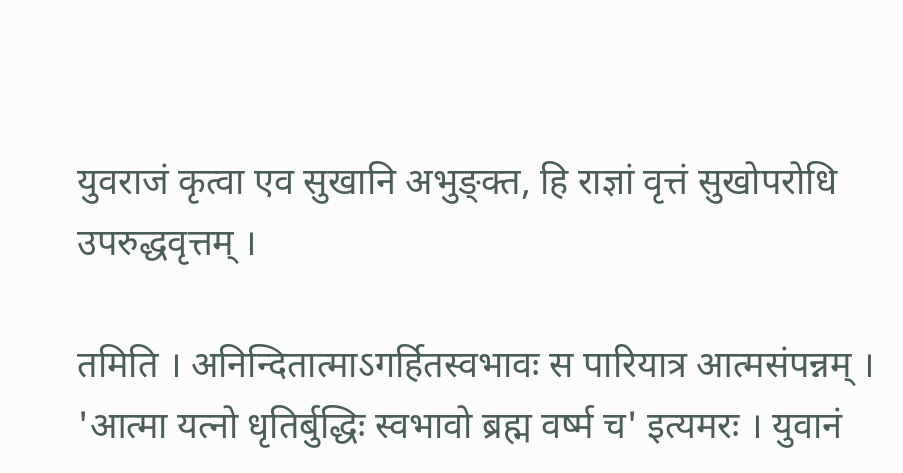युवराजं कृत्वा एव सुखानि अभुङ्क्त, हि राज्ञां वृत्तं सुखोपरोधि उपरुद्धवृत्तम् ।

तमिति । अनिन्दितात्माऽगर्हितस्वभावः स पारियात्र आत्मसंपन्नम् । 'आत्मा यत्नो धृतिर्बुद्धिः स्वभावो ब्रह्म वर्ष्म च' इत्यमरः । युवानं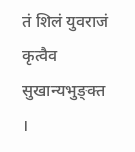तं शिलं युवराजं कृत्वैव सुखान्यभुङ्क्त ।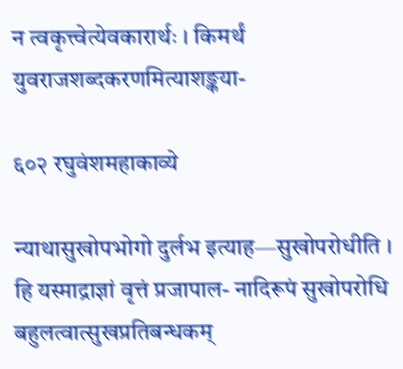न त्वकृत्त्वेत्येवकारार्थः । किमर्थं युवराजशब्दकरणमित्याशङ्कया-

६०२ रघुवंशमहाकाव्ये

न्याथासुखोपभोगो दुर्लभ इत्याह—सुखोपरोधीति । हि यस्माद्राज्ञां वृत्तं प्रजापाल- नादिरूपं सुखोपरोधि बहुलत्वात्सुखप्रतिबन्धकम्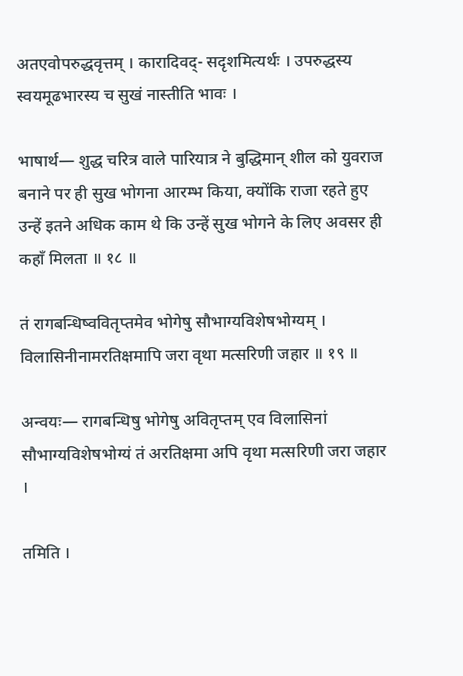अतएवोपरुद्धवृत्तम् । कारादिवद्- सदृशमित्यर्थः । उपरुद्धस्य स्वयमूढभारस्य च सुखं नास्तीति भावः ।

भाषार्थ— शुद्ध चरित्र वाले पारियात्र ने बुद्धिमान् शील को युवराज बनाने पर ही सुख भोगना आरम्भ किया, क्योंकि राजा रहते हुए उन्हें इतने अधिक काम थे कि उन्हें सुख भोगने के लिए अवसर ही कहाँ मिलता ॥ १८ ॥

तं रागबन्धिष्ववितृप्तमेव भोगेषु सौभाग्यविशेषभोग्यम् ।
विलासिनीनामरतिक्षमापि जरा वृथा मत्सरिणी जहार ॥ १९ ॥

अन्वयः— रागबन्धिषु भोगेषु अवितृप्तम् एव विलासिनां सौभाग्यविशेषभोग्यं तं अरतिक्षमा अपि वृथा मत्सरिणी जरा जहार ।

तमिति ।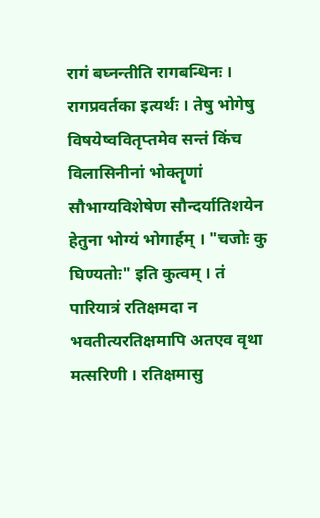रागं बघ्नन्तीति रागबन्धिनः । रागप्रवर्तका इत्यर्थः । तेषु भोगेषु विषयेष्ववितृप्तमेव सन्तं किंच विलासिनीनां भोक्तॄणां सौभाग्यविशेषेण सौन्दर्यातिशयेन हेतुना भोग्यं भोगार्हम् । "चजोः कु घिण्यतोः" इति कुत्वम् । तं पारियात्रं रतिक्षमदा न भवतीत्यरतिक्षमापि अतएव वृथा मत्सरिणी । रतिक्षमासु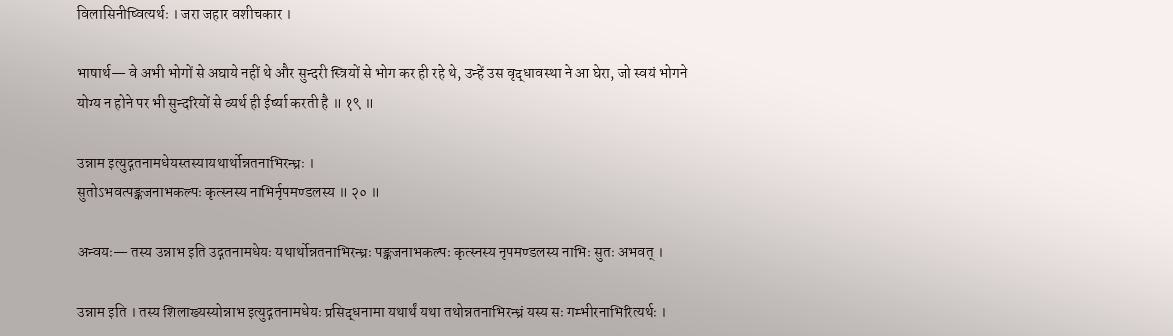विलासिनीष्वित्यर्थः । जरा जहार वशीचकार ।

भाषार्थ— वे अभी भोगों से अघाये नहीं थे और सुन्दरी स्त्रियों से भोग कर ही रहे थे, उन्हें उस वृद्धावस्था ने आ घेरा, जो स्वयं भोगने योग्य न होने पर भी सुन्दरियों से व्यर्थ ही ईर्ष्या करती है ॥ १९ ॥

उन्नाम इत्युद्गतनामधेयस्तस्यायथार्थोन्नतनाभिरन्ध्रः ।
सुतोऽभवत्पङ्कजनाभकल्पः कृत्स्नस्य नाभिर्नृपमण्डलस्य ॥ २० ॥

अन्वयः— तस्य उन्नाभ इति उद्गतनामधेयः यथार्थोन्नतनाभिरन्ध्रः पङ्कजनाभकल्पः कृत्स्नस्य नृपमण्डलस्य नाभिः सुतः अभवत् ।

उन्नाम इति । तस्य शिलाख्यस्योन्नाभ इत्युद्गतनामधेयः प्रसिद्धनामा यथार्थं यथा तथोन्नतनाभिरन्ध्रं यस्य सः गम्भीरनाभिरित्यर्थः ।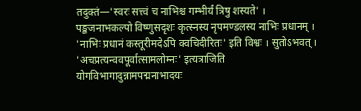तदुक्तं—'स्वरः सत्त्वं च नाभिश्च गम्भीर्यं त्रिषु शस्यते' । पङ्कजनाभकल्पो विष्णुसदृशः कृत्स्नस्य नृपमण्डलस्य नाभिः प्रधानम् । 'नाभिः प्रधानं कस्तूरीमदेऽपि क्वचिदीरितः' इति विश्वः । सुतोऽभवत् । 'अचप्रत्यन्ववपूर्वात्सामलोम्नः' इत्यत्राजिति योगविभागादुन्नामपद्मनाभादयः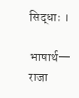सिद्धाः ।

भाषार्थ— राजा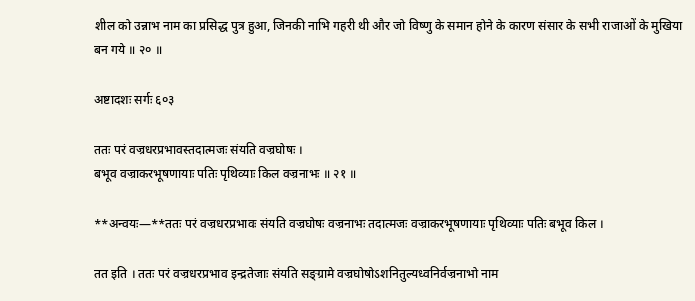शील को उन्नाभ नाम का प्रसिद्ध पुत्र हुआ, जिनकी नाभि गहरी थी और जो विष्णु के समान होने के कारण संसार के सभी राजाओं के मुखिया बन गये ॥ २० ॥

अष्टादशः सर्गः ६०३

ततः परं वज्रधरप्रभावस्तदात्मजः संयति वज्रघोषः ।
बभूव वज्राकरभूषणायाः पतिः पृथिव्याः किल वज्रनाभः ॥ २१ ॥

**अन्वयः—**ततः परं वज्रधरप्रभावः संयति वज्रघोषः वज्रनाभः तदात्मजः वज्राकरभूषणायाः पृथिव्याः पतिः बभूव किल ।

तत इति । ततः परं वज्रधरप्रभाव इन्द्रतेजाः संयति सङ्ग्रामे वज्रघोषोऽशनितुल्यध्वनिर्वज्रनाभो नाम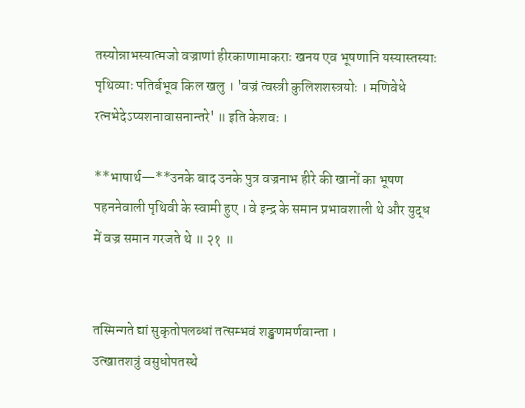तस्योन्नाभस्यात्मजो वज्राणां हीरकाणामाकराः खनय एव भूषणानि यस्यास्तस्याः पृथिव्याः पतिर्बभूव किल खलु । 'वज्रं त्वस्त्री कुलिशशस्त्रयोः । मणिवेधे रत्नभेदेऽप्यशनावासनान्तरे' ॥ इति केशवः ।

**भाषार्थ—**उनके बाद उनके पुत्र वज्रनाभ हीरे की खानों का भूषण पहननेवाली पृथिवी के स्वामी हुए । वे इन्द्र के समान प्रभावशाली थे और युद्ध में वज्र समान गरजते थे ॥ २१ ॥


तस्मिन्गते द्यां सुकृतोपलब्धां तत्सम्भवं शङ्खणमर्णवान्ता ।
उत्खातशत्रुं वसुधोपतस्थे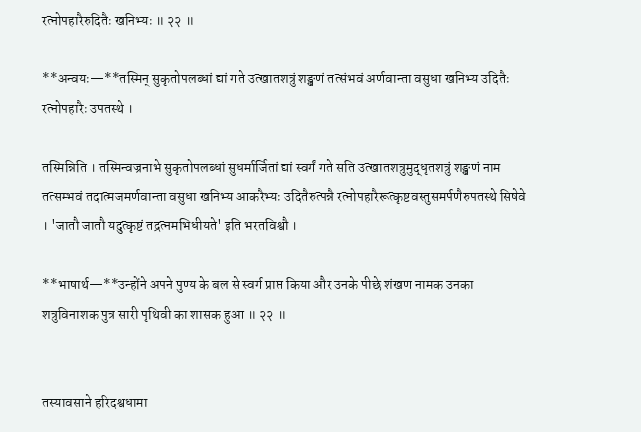रत्नोपहारैरुदितैः खनिभ्यः ॥ २२ ॥

**अन्वयः—**तस्मिन् सुकृतोपलब्धां द्यां गते उत्खातशत्रुं शङ्खणं तत्संभवं अर्णवान्ता वसुधा खनिभ्य उदितैः रत्नोपहारैः उपतस्थे ।

तस्मिन्निति । तस्मिन्वज्रनाभे सुकृतोपलब्धां सुधर्मार्जितां द्यां स्वर्गं गते सति उत्खातशत्रुमुद्धृतशत्रुं शङ्खणं नाम तत्सम्भवं तदात्मजमर्णवान्ता वसुधा खनिभ्य आकरैभ्यः उदितैरुत्पन्नै रत्नोपहारैरूत्कृष्टवस्तुसमर्पणैरुपतस्थे सिषेवे । 'जातौ जातौ यदुत्कृष्टं तद्रत्नमभिधीयते' इति भरतविश्वौ ।

**भाषार्थ—**उन्होंने अपने पुण्य के बल से स्वर्ग प्राप्त किया और उनके पीछे शंखण नामक उनका शत्रुविनाशक पुत्र सारी पृथिवी का शासक हुआ ॥ २२ ॥


तस्यावसाने हरिदश्वधामा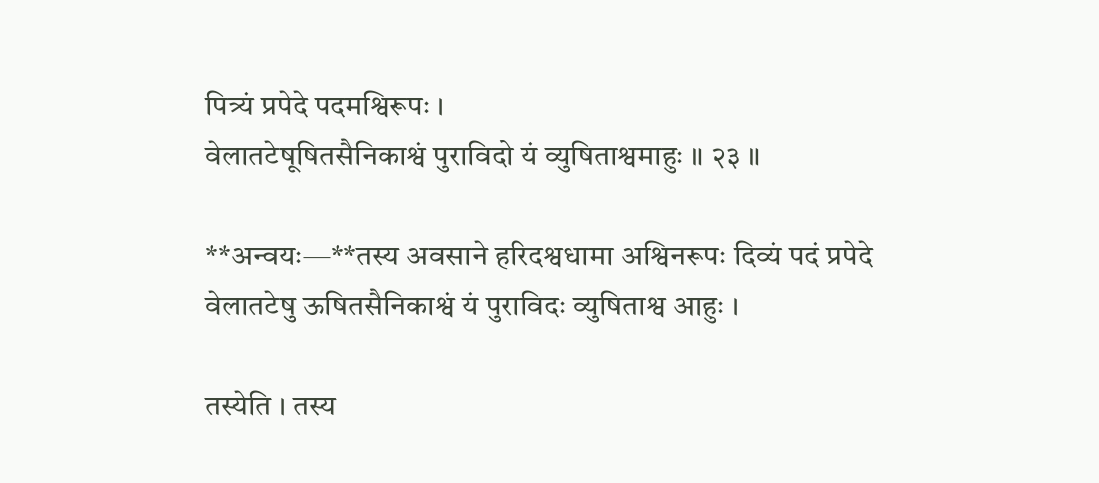पित्र्यं प्रपेदे पदमश्विरूपः ।
वेलातटेषूषितसैनिकाश्वं पुराविदो यं व्युषिताश्वमाहुः ॥ २३ ॥

**अन्वयः—**तस्य अवसाने हरिदश्वधामा अश्विनरूपः दिव्यं पदं प्रपेदे वेलातटेषु ऊषितसैनिकाश्वं यं पुराविदः व्युषिताश्व आहुः ।

तस्येति । तस्य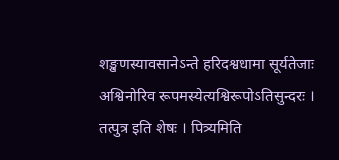शङ्खणस्यावसानेऽन्ते हरिदश्वधामा सूर्यतेजाः अश्विनोरिव रूपमस्येत्यश्विरूपोऽतिसुन्दरः । तत्पुत्र इति शेषः । पित्र्यमिति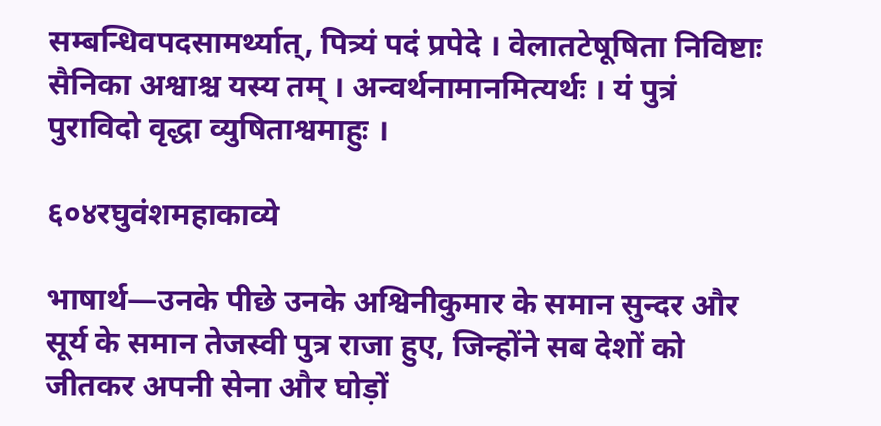सम्बन्धिवपदसामर्थ्यात्, पित्र्यं पदं प्रपेदे । वेलातटेषूषिता निविष्टाः सैनिका अश्वाश्च यस्य तम् । अन्वर्थनामानमित्यर्थः । यं पुत्रं पुराविदो वृद्धा व्युषिताश्वमाहुः ।

६०४रघुवंशमहाकाव्ये

भाषार्थ—उनके पीछे उनके अश्विनीकुमार के समान सुन्दर और सूर्य के समान तेजस्वी पुत्र राजा हुए, जिन्होंने सब देशों को जीतकर अपनी सेना और घोड़ों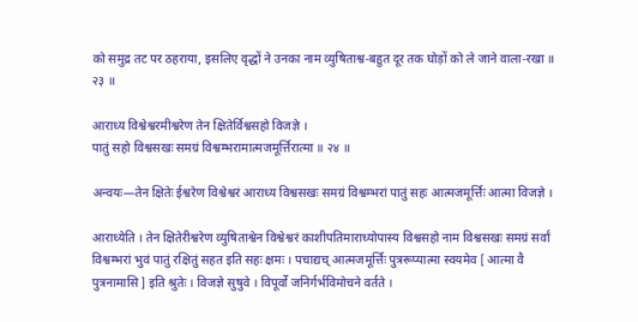को समुद्र तट पर ठहराया, इसलिए वृद्धों ने उनका नाम व्युषिताश्व-बहुत दूर तक घोड़ों को ले जाने वाला-रखा ॥ २३ ॥

आराध्य विश्वेश्वरमीश्वरेण तेन क्षितेर्विश्वसहो विजज्ञे ।
पातुं सहो विश्वसखः समग्रं विश्वम्भरामात्मजमूर्त्तिरात्मा ॥ २४ ॥

अन्वयः—तेन क्षितेः ईश्वरेण विश्वेश्वरं आराध्य विश्वसखः समग्रं विश्वम्भरां पातुं सहः आत्मजमूर्त्तिः आत्मा विजज्ञे ।

आराध्येति । तेन क्षितेरीश्वरेण व्युषिताश्वेन विश्वेश्वरं काशीपतिमाराध्योपास्य विश्वसहो नाम विश्वसखः समग्रं सर्वां विश्वम्भरां भुवं पातुं रक्षितुं सहत इति सहः क्षमः । पचाद्यच् आत्मजमूर्त्तिः पुत्ररूप्यात्मा स्वयमेव [ आत्मा वै पुत्रनामासि ] इति श्रुतेः । विजज्ञे सुषुवे । विपूर्वो जनिर्गर्भविमोचने वर्तते ।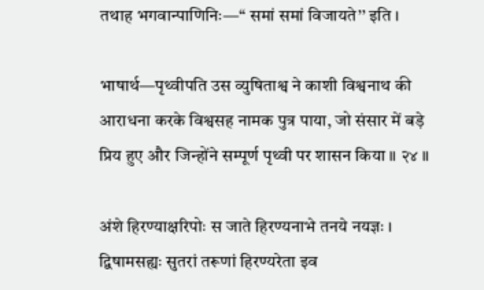तथाह भगवान्पाणिनिः—‘‘ समां समां विजायते’’ इति ।

भाषार्थ—पृथ्वीपति उस व्युषिताश्व ने काशी विश्वनाथ की आराधना करके विश्वसह नामक पुत्र पाया, जो संसार में बड़े प्रिय हुए और जिन्होंने सम्पूर्ण पृथ्वी पर शासन किया ॥ २४ ॥

अंशे हिरण्याक्षरिपोः स जाते हिरण्यनाभे तनये नयज्ञः ।
द्विषामसह्यः सुतरां तरूणां हिरण्यरेता इव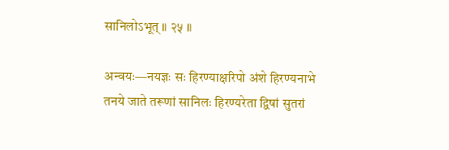सानिलोऽभूत् ॥ २५ ॥

अन्वयः—नयज्ञः सः हिरण्याक्षरिपो अंशे हिरण्यनाभे तनये जाते तरूणां सानिलः हिरण्यरेता द्विषां सुतरां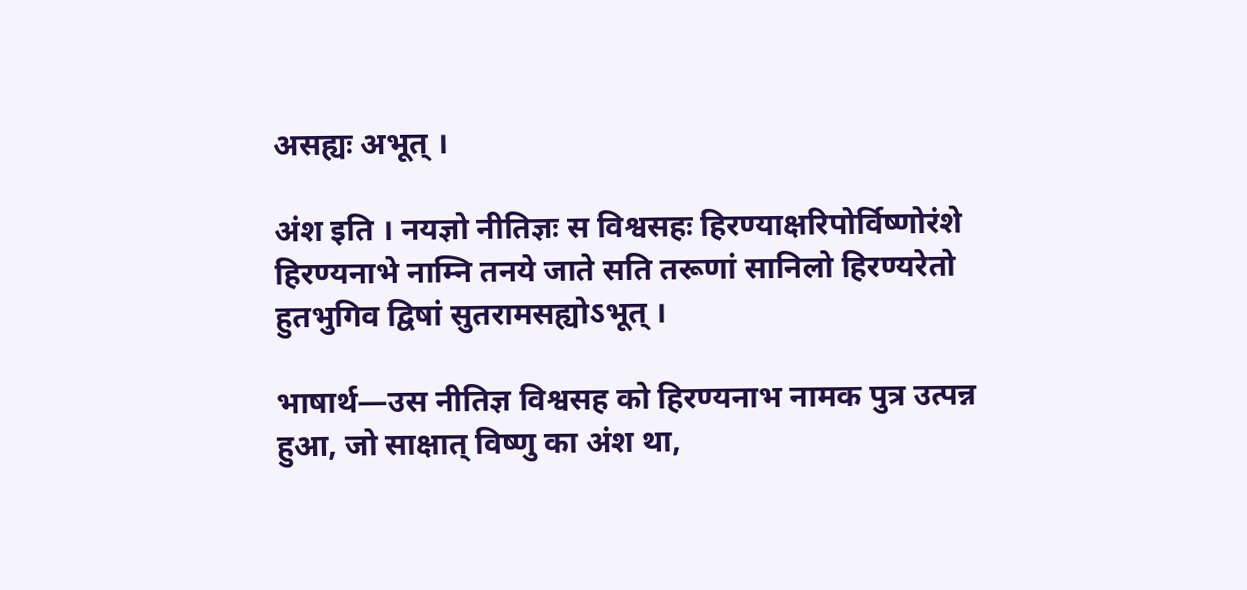असह्यः अभूत् ।

अंश इति । नयज्ञो नीतिज्ञः स विश्वसहः हिरण्याक्षरिपोर्विष्णोरंशे हिरण्यनाभे नाम्नि तनये जाते सति तरूणां सानिलो हिरण्यरेतो हुतभुगिव द्विषां सुतरामसह्योऽभूत् ।

भाषार्थ—उस नीतिज्ञ विश्वसह को हिरण्यनाभ नामक पुत्र उत्पन्न हुआ, जो साक्षात् विष्णु का अंश था,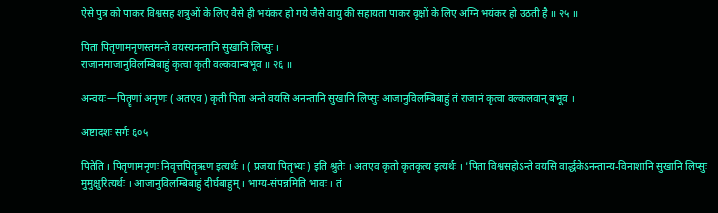ऐसे पुत्र को पाकर विश्वसह शत्रुओं के लिए वैसे ही भयंकर हो गये जैसे वायु की सहायता पाकर वृक्षों के लिए अग्नि भयंकर हो उठती है ॥ २५ ॥

पिता पितृणामनृणस्तमन्ते वयस्यनन्तानि सुखानि लिप्सुः ।
राजानमाजानुविलम्बिबाहुं कृत्वा कृती वल्कवान्बभूव ॥ २६ ॥

अन्वयः—पितॄणां अनृणः ( अतएव ) कृती पिता अन्ते वयसि अनन्तानि सुखानि लिप्सुः आजानुविलम्बिबाहुं तं राजानं कृत्वा वल्कलवान् बभूव ।

अष्टादशः सर्गः ६०५

पितेति । पितृणामनृणः निवृत्तपितॄऋण इत्यर्थः । ( प्रजया पितृभ्यः ) इति श्रुतेः । अतएव कृतो कृतकृत्य इत्यर्थः । 'पिता विश्वसहोऽन्ते वयसि वार्द्धकेऽनन्तान्य-विनाशानि सुखानि लिप्सुः मुमुक्षुरित्यर्थः । आजानुविलम्बिबाहुं दीर्घबाहुम् । भाग्य-संपन्नमिति भावः । तं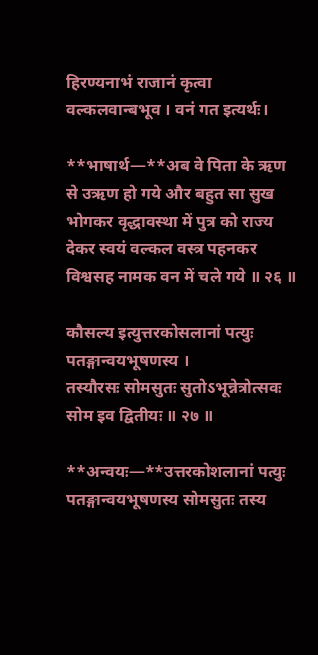हिरण्यनाभं राजानं कृत्वा वल्कलवान्बभूव । वनं गत इत्यर्थः।

**भाषार्थ—**अब वे पिता के ऋण से उऋण हो गये और बहुत सा सुख भोगकर वृद्धावस्था में पुत्र को राज्य देकर स्वयं वल्कल वस्त्र पहनकर विश्वसह नामक वन में चले गये ॥ २६ ॥

कौसल्य इत्युत्तरकोसलानां पत्युः पतङ्गान्वयभूषणस्य ।
तस्यौरसः सोमसुतः सुतोऽभून्नेत्रोत्सवः सोम इव द्वितीयः ॥ २७ ॥

**अन्वयः—**उत्तरकोशलानां पत्युः पतङ्गान्वयभूषणस्य सोमसुतः तस्य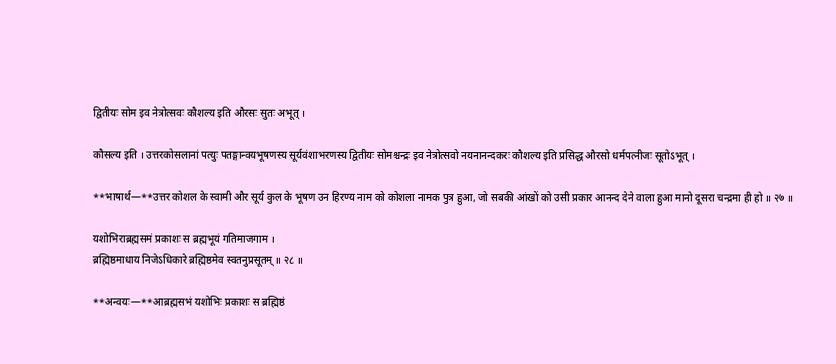द्वितीयः सोम इव नेत्रोत्सवः कौशल्य इति औरसः सुतः अभूत् ।

कौसल्य इति । उत्तरकोसलानां पत्युः पतङ्गान्वयभूषणस्य सूर्यवंशाभरणस्य द्वितीयः सोमश्चन्द्रः इव नेत्रोत्सवो नयनानन्दकरः कौशल्य इति प्रसिद्ध औरसो धर्मपत्नीजः सूतोऽभूत् ।

**भाषार्थ—**उत्तर कोशल के स्वामी और सूर्य कुल के भूषण उन हिरण्य नाम को कोशला नामक पुत्र हुआ, जो सबकी आंखों को उसी प्रकार आनन्द देने वाला हुआ मानो दूसरा चन्द्रमा ही हो ॥ २७ ॥

यशोभिराब्रह्मसमं प्रकाशः स ब्रह्मभूयं गतिमाजगाम ।
ब्रह्मिष्ठमाधाय निजेऽधिकारे ब्रह्मिष्ठमेव स्वतनुप्रसूतम् ॥ २८ ॥

**अन्वयः—**आब्रह्मसभं यशोभिः प्रकाशः स ब्रह्मिष्ठं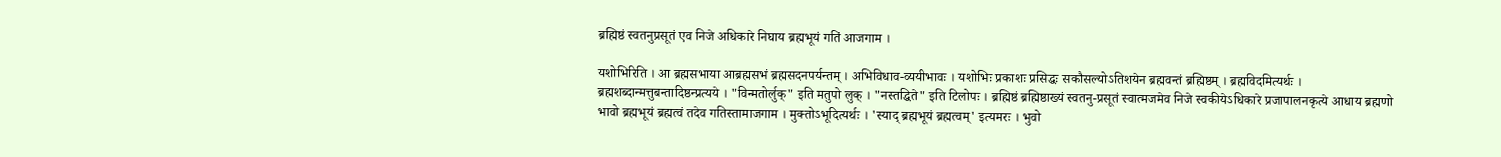ब्रह्मिष्ठं स्वतनुप्रसूतं एव निजे अधिकारे निघाय ब्रह्मभूयं गतिं आजगाम ।

यशोभिरिति । आ ब्रह्मसभाया आब्रह्मसभं ब्रह्मसदनपर्यन्तम् । अभिविधाव-व्ययीभावः । यशोभिः प्रकाशः प्रसिद्धः सकौसल्योऽतिशयेन ब्रह्मवन्तं ब्रह्मिष्ठम् । ब्रह्मविदमित्यर्थः । ब्रह्मशब्दान्मत्तुबन्तादिष्ठन्प्रत्यये । "विन्मतोर्लुक्" इति मतुपो लुक् । "नस्तद्धिते" इति टिलोपः । ब्रह्मिष्ठं ब्रह्मिष्ठाख्यं स्वतनु-प्रसूतं स्वात्मजमेव निजे स्वकीयेऽधिकारे प्रजापालनकृत्ये आधाय ब्रह्मणो भावो ब्रह्मभूयं ब्रह्मत्वं तदेव गतिस्तामाजगाम । मुक्तोऽभूदित्यर्थः । 'स्याद् ब्रह्मभूयं ब्रह्मत्वम्' इत्यमरः । भुवो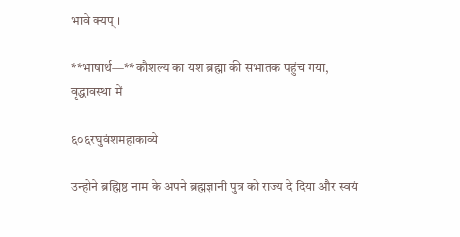भावे क्यप् ।

**भाषार्थ—**कौशल्य का यश ब्रह्मा की सभातक पहुंच गया, वृद्धावस्था में

६०६रघुवंशमहाकाव्ये

उन्होने ब्रह्मिष्ठ नाम के अपने ब्रह्मज्ञानी पुत्र को राज्य दे दिया और स्वयं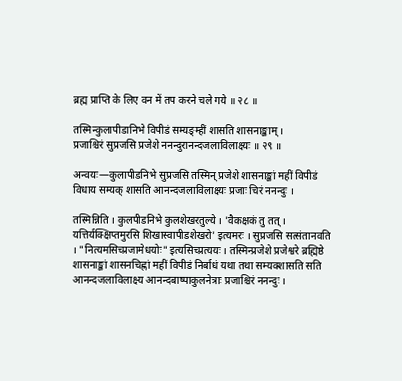ब्रह्म प्राप्ति के लिए वन में तप करने चले गये ॥ २८ ॥

तस्मिन्कुलापीडानिभे विपीडं सम्यङ्म्हीं शासति शासनाङ्काम् ।
प्रजाश्चिरं सुप्रजसि प्रजेशे ननन्दुरानन्दजलाविलाक्ष्यः ॥ २९ ॥

अन्वयः—कुलापीडनिभे सुप्रजसि तस्मिन् प्रजेशे शासनाङ्कां महीं विपीडं विधाय सम्यक् शासति आनन्दजलाविलाक्ष्यः प्रजाः चिरं ननन्दुः ।

तस्मिन्निति । कुलपीडनिभे कुलशेखरतुल्ये । 'वैकक्षकं तु तत् । यत्तिर्यक्क्षिप्तमुरसि शिखास्वापीडशेखरो' इत्यमरः । सुप्रजसि सत्संतानवति । "नित्यमसिच्प्रजामेधयोः" इत्यसिच्प्रत्ययः । तस्मिन्प्रजेशे प्रजेश्वरे ब्रह्मिष्ठे शासनाङ्कां शासनचिह्नां महीं विपीडं निर्बाधं यथा तथा सम्यक्शासति सति आनन्दजलाविलाक्ष्य आनन्दबाष्पाकुलनेत्राः प्रजाश्चिरं ननन्दुः ।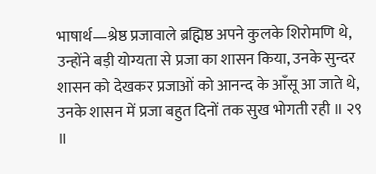भाषार्थ—श्रेष्ठ प्रजावाले ब्रह्मिष्ठ अपने कुलके शिरोमणि थे, उन्होंने बड़ी योग्यता से प्रजा का शासन किया, उनके सुन्दर शासन को देखकर प्रजाओं को आनन्द के आँसू आ जाते थे, उनके शासन में प्रजा बहुत दिनों तक सुख भोगती रही ॥ २९ ॥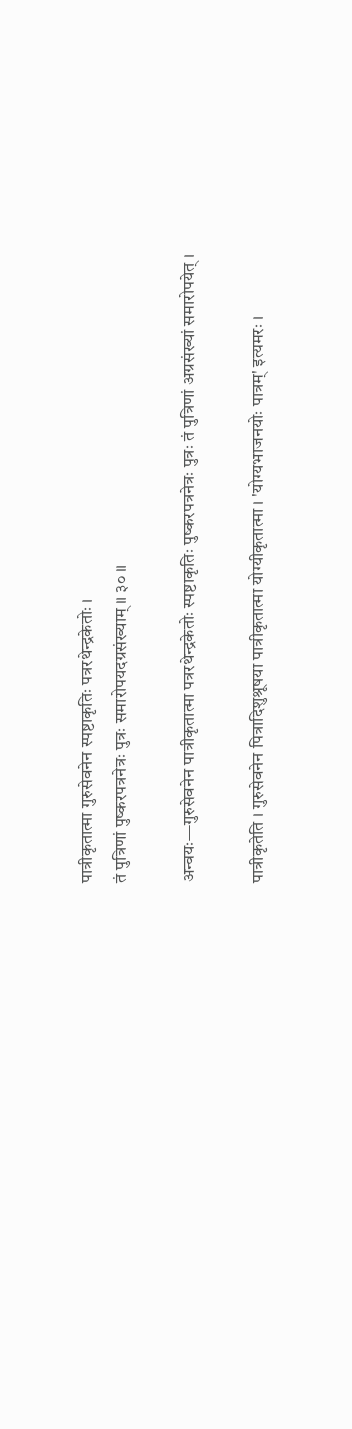पात्रीकृतात्मा गुरुसेवनेन स्पष्टाकृतिः पत्ररथेन्द्रकेतोः ।
तं पुत्रिणां पुष्करपत्रनेत्रः पुत्रः समारोपयदग्रसंख्याम् ॥ ३० ॥

अन्वयः—गुरुसेवनेन पात्रीकृतात्मा पत्ररथेन्द्रकेतोः स्पष्टाकृतिः पुष्करपत्रनेत्रः पुत्रः तं पुत्रिणां अग्रसंख्यां समारोपयेत् ।

पात्रीकृतेति । गुरुसेवनेन पित्रादिशुश्रूषया पात्रीकृतात्मा योग्यीकृतात्मा । 'योग्यभाजनयोः पात्रम्' इत्यमरः ।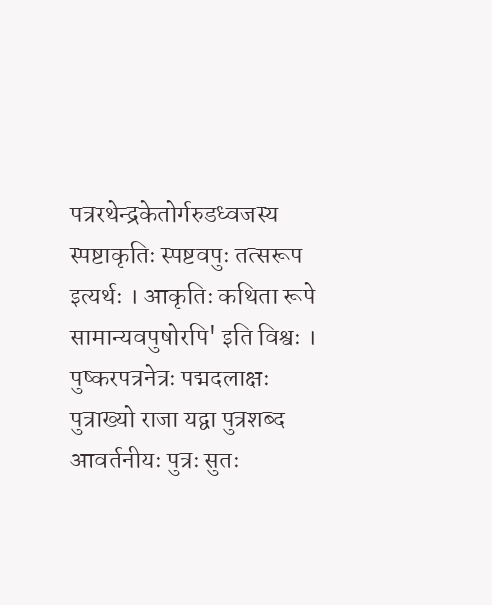पत्ररथेन्द्रकेतोर्गरुडध्वजस्य स्पष्टाकृतिः स्पष्टवपुः तत्सरूप इत्यर्थः । आकृतिः कथिता रूपे सामान्यवपुषोरपि' इति विश्वः । पुष्करपत्रनेत्रः पद्मदलाक्षः पुत्राख्यो राजा यद्वा पुत्रशब्द आवर्तनीयः पुत्रः सुतः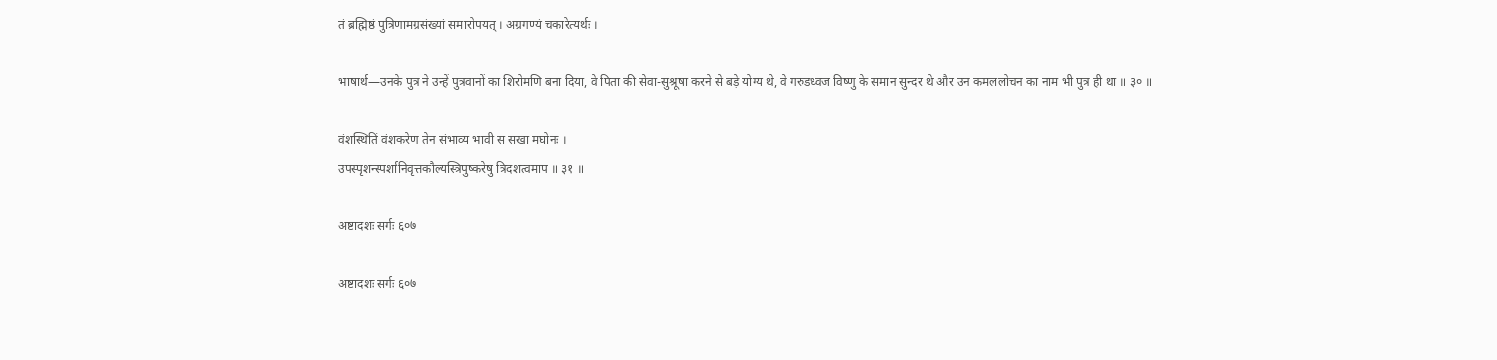तं ब्रह्मिष्ठं पुत्रिणामग्रसंख्यां समारोपयत् । अग्रगण्यं चकारेत्यर्थः ।

भाषार्थ—उनके पुत्र ने उन्हें पुत्रवानों का शिरोमणि बना दिया, वे पिता की सेवा-सुश्रूषा करने से बड़े योग्य थे, वे गरुडध्वज विष्णु के समान सुन्दर थे और उन कमललोचन का नाम भी पुत्र ही था ॥ ३० ॥

वंशस्थितिं वंशकरेण तेन संभाव्य भावी स सखा मघोनः ।
उपस्पृशन्स्पर्शानिवृत्तकौल्यस्त्रिपुष्करेषु त्रिदशत्वमाप ॥ ३१ ॥

अष्टादशः सर्गः ६०७

अष्टादशः सर्गः ६०७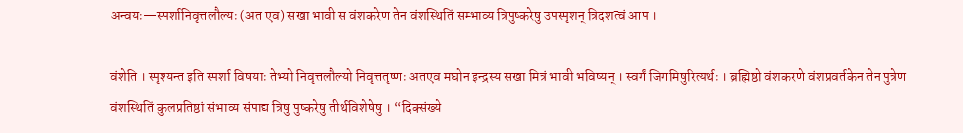अन्वयः—स्पर्शानिवृत्तलौल्यः (अत एव) सखा भावी स वंशकरेण तेन वंशस्थितिं सम्भाव्य त्रिपुष्करेषु उपस्पृशन् त्रिदशत्वं आप ।

वंशेति । स्पृश्यन्त इति स्पर्शा विषयाः तेभ्यो निवृत्तलौल्यो निवृत्ततृष्णः अतएव मघोन इन्द्रस्य सखा मित्रं भावी भविष्यन् । स्वर्गं जिगमिषुरित्यर्थः । ब्रह्मिष्ठो वंशकरणे वंशप्रवर्तकेन तेन पुत्रेण वंशस्थितिं कुलप्रतिष्ठां संभाव्य संपाद्य त्रिषु पुष्करेषु तीर्थविशेषेषु । “दिक्संख्ये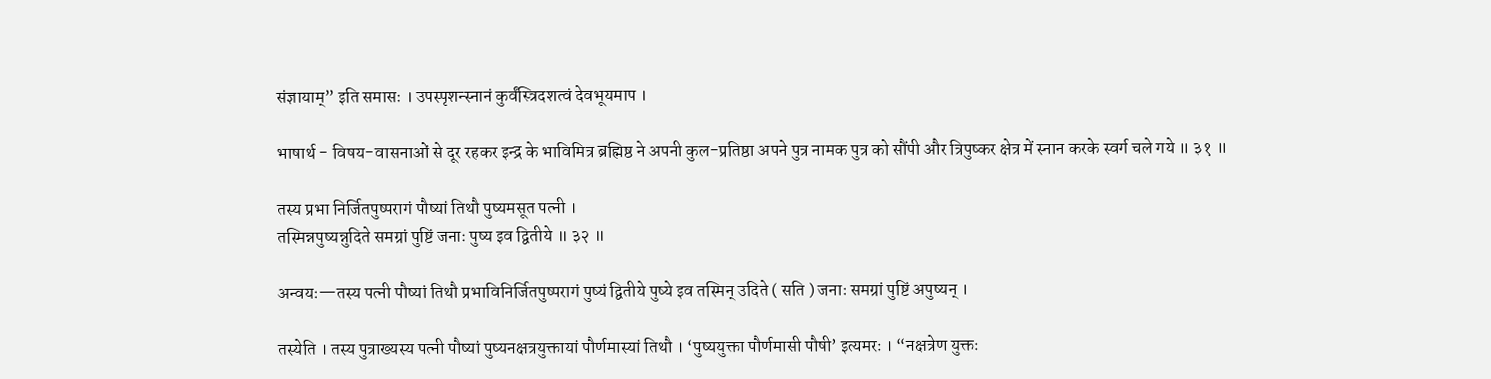संज्ञायाम्” इति समासः । उपस्पृशन्स्नानं कुर्वंस्त्रिदशत्वं देवभूयमाप ।

भाषार्थ - विषय-वासनाओं से दूर रहकर इन्द्र के भाविमित्र ब्रह्मिष्ठ ने अपनी कुल-प्रतिष्ठा अपने पुत्र नामक पुत्र को सौंपी और त्रिपुष्कर क्षेत्र में स्नान करके स्वर्ग चले गये ॥ ३१ ॥

तस्य प्रभा निर्जितपुष्परागं पौष्यां तिथौ पुष्यमसूत पत्नी ।
तस्मिन्नपुष्यन्नुदिते समग्रां पुष्टिं जनाः पुष्य इव द्वितीये ॥ ३२ ॥

अन्वयः—तस्य पत्नी पौष्यां तिथौ प्रभाविनिर्जितपुष्परागं पुष्यं द्वितीये पुष्ये इव तस्मिन् उदिते ( सति ) जनाः समग्रां पुष्टिं अपुष्यन् ।

तस्येति । तस्य पुत्राख्यस्य पत्नी पौष्यां पुष्यनक्षत्रयुक्तायां पौर्णमास्यां तिथौ । ‘पुष्ययुक्ता पौर्णमासी पौषी’ इत्यमरः । “नक्षत्रेण युक्तः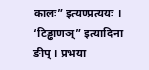कालः” इत्यण्प्रत्ययः । ‘टिड्ढाणञ्” इत्यादिना ङीप् । प्रभया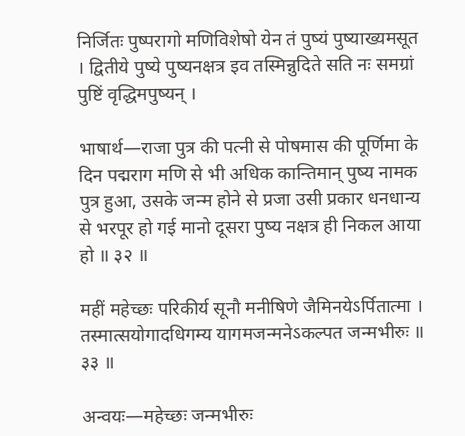निर्जितः पुष्परागो मणिविशेषो येन तं पुष्यं पुष्याख्यमसूत । द्वितीये पुष्ये पुष्यनक्षत्र इव तस्मिन्नुदिते सति नः समग्रां पुष्टिं वृद्धिमपुष्यन् ।

भाषार्थ—राजा पुत्र की पत्नी से पोषमास की पूर्णिमा के दिन पद्मराग मणि से भी अधिक कान्तिमान् पुष्य नामक पुत्र हुआ, उसके जन्म होने से प्रजा उसी प्रकार धनधान्य से भरपूर हो गई मानो दूसरा पुष्य नक्षत्र ही निकल आया हो ॥ ३२ ॥

महीं महेच्छः परिकीर्य सूनौ मनीषिणे जैमिनयेऽर्पितात्मा ।
तस्मात्सयोगादधिगम्य यागमजन्मनेऽकल्पत जन्मभीरुः ॥ ३३ ॥

अन्वयः—महेच्छः जन्मभीरुः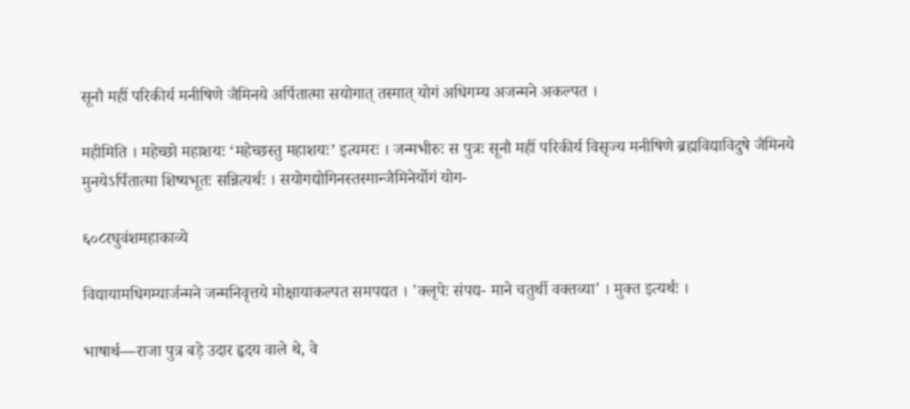सूनौ महीं परिकीर्य मनीषिणे जैमिनये अर्पितात्मा सयोगात् तस्मात् योगं अधिगम्य अजन्मने अकल्पत ।

महीमिति । महेच्छो महाशयः ‘महेच्छस्तु महाशयः’ इत्यमरः । जन्मभीरुः स पुत्रः सूनौ महीं परिकीर्य विसृज्य मनीषिणे ब्रह्मविद्याविदुषे जैमिनये मुनयेऽर्पितात्मा शिष्यभूतः सन्नित्यर्थः । सयोगद्योगिनस्तस्मान्जैमिनेर्योगं योग-

६०८रघुवंशमहाकाव्ये

विद्यायामधिगम्यार्जन्मने जन्मनिवृत्तये मोक्षायाकल्पत समपद्यत । 'क्लृपेः संपद्य- माने चतुर्थी वक्तव्या' । मुक्त इत्यर्थः ।

भाषार्थ—राजा पुत्र बड़े उदार हृदय वाले थे, वे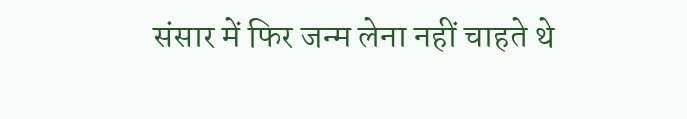संसार में फिर जन्म लेना नहीं चाहते थे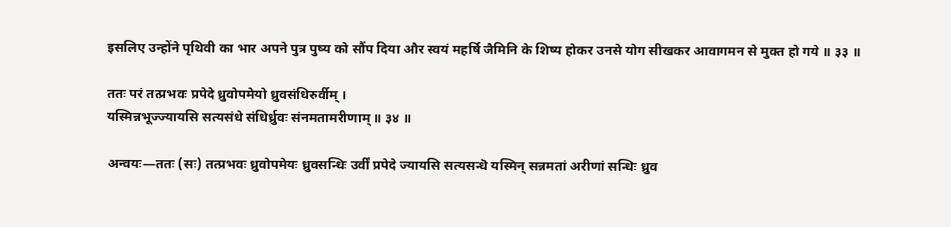इसलिए उन्होंने पृथिवी का भार अपने पुत्र पुष्य को सौंप दिया और स्वयं महर्षि जैमिनि के शिष्य होकर उनसे योग सीखकर आवागमन से मुक्त हो गये ॥ ३३ ॥

ततः परं तत्प्रभवः प्रपेदे ध्रुवोपमेयो ध्रुवसंधिरुर्वीम् ।
यस्मिन्नभूज्ज्यायसि सत्यसंधे संधिर्ध्रुवः संनमतामरीणाम् ॥ ३४ ॥

अन्वयः—ततः (सः) तत्प्रभवः ध्रुवोपमेयः ध्रुवसन्धिः उर्वीं प्रपेदे ज्यायसि सत्यसन्धॆ यस्मिन् सन्नमतां अरीणां सन्धिः ध्रुव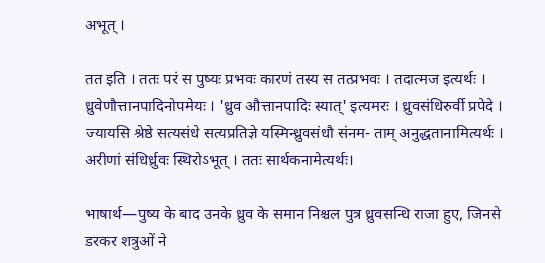अभूत् ।

तत इति । ततः परं स पुष्यः प्रभवः कारणं तस्य स तत्प्रभवः । तदात्मज इत्यर्थः । ध्रुवेणौत्तानपादिनोपमेयः । 'ध्रुव औत्तानपादिः स्यात्' इत्यमरः । ध्रुवसंधिरुर्वी प्रपेदे । ज्यायसि श्रेष्ठे सत्यसंधे सत्यप्रतिज्ञे यस्मिन्ध्रुवसंधौ संनम- ताम् अनुद्धतानामित्यर्थः । अरीणां संधिर्ध्रुवः स्थिरोऽभूत् । ततः सार्थकनामेत्यर्थः।

भाषार्थ—पुष्य के बाद उनके ध्रुव के समान निश्चल पुत्र ध्रुवसन्धि राजा हुए, जिनसे डरकर शत्रुओं ने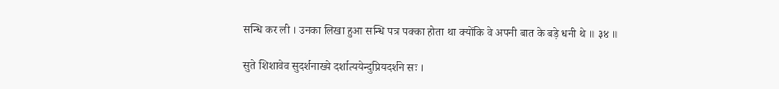सन्धि कर ली । उनका लिखा हुआ सन्धि पत्र पक्का होता था क्योंकि वे अपनी बात के बड़े धनी थे ॥ ३४ ॥

सुते शिशावेव सुदर्शनाख्ये दर्शात्ययेन्दुप्रियदर्शने सः ।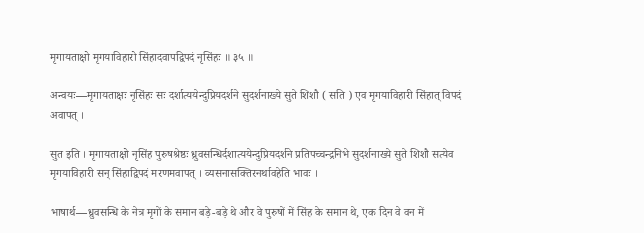मृगायताक्षो मृगयाविहारो सिंहादवापद्विपदं नृसिंहः ॥ ३५ ॥

अन्वयः—मृगायताक्षः नृसिंहः सः दर्शात्ययेन्दुप्रियदर्शने सुदर्शनाख्ये सुते शिशौ ( सति ) एव मृगयाविहारी सिंहात् विपदं अवापत् ।

सुत इति । मृगायताक्षो नृसिंह पुरुषश्रेष्ठः ध्रुवसन्धिर्दशात्ययेन्दुप्रियदर्शने प्रतिपच्चन्द्रनिभे सुदर्शनाख्ये सुते शिशौ सत्येव मृगयाविहारी सन् सिंहाद्विपदं मरणमवापत् । व्यसनासक्तिरनर्थावहेति भावः ।

भाषार्थ—ध्रुवसन्धि के नेत्र मृगों के समान बड़े-बड़े थे और वे पुरुषों में सिंह के समान थे, एक दिन वे वन में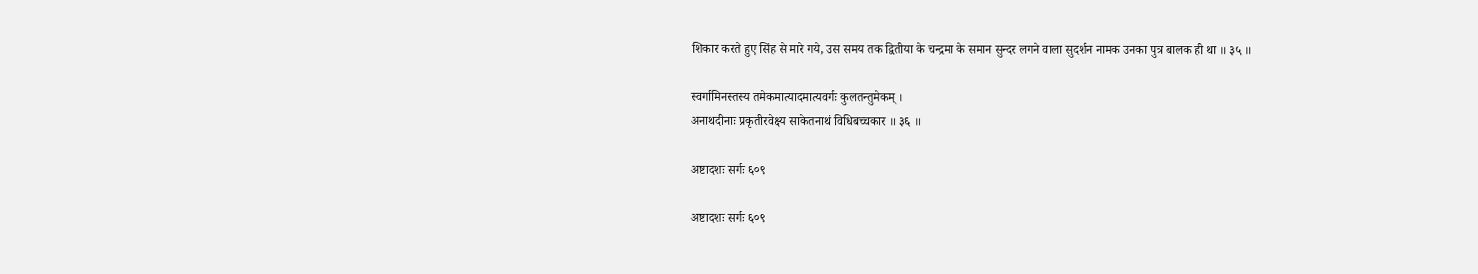शिकार करते हुए सिंह से मारे गये, उस समय तक द्वितीया के चन्द्रमा के समान सुन्दर लगने वाला सुदर्शन नामक उनका पुत्र बालक ही था ॥ ३५ ॥

स्वर्गामिनस्तस्य तमेकमात्यादमात्यवर्गः कुलतन्तुमेकम् ।
अनाथदीनाः प्रकृतीरवेक्ष्य साकेतनाथं विधिबच्चकार ॥ ३६ ॥

अष्टादशः सर्गः ६०९

अष्टादशः सर्गः ६०९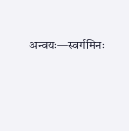अन्वयः—स्वर्गमिनः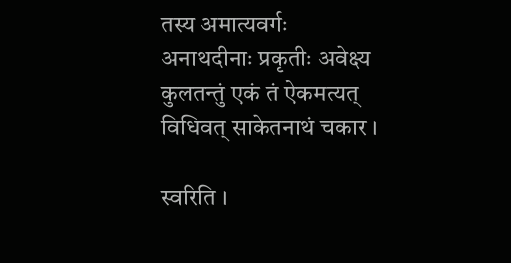तस्य अमात्यवर्गः अनाथदीनाः प्रकृतीः अवेक्ष्य कुलतन्तुं एकं तं ऐकमत्यत् विधिवत् साकेतनाथं चकार ।

स्वरिति ।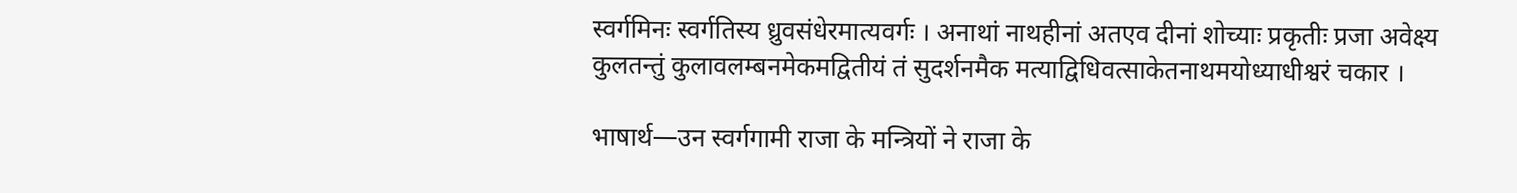स्वर्गमिनः स्वर्गतिस्य ध्रुवसंधेरमात्यवर्गः । अनाथां नाथहीनां अतएव दीनां शोच्याः प्रकृतीः प्रजा अवेक्ष्य कुलतन्तुं कुलावलम्बनमेकमद्वितीयं तं सुदर्शनमैक मत्याद्विधिवत्साकेतनाथमयोध्याधीश्वरं चकार ।

भाषार्थ—उन स्वर्गगामी राजा के मन्त्रियों ने राजा के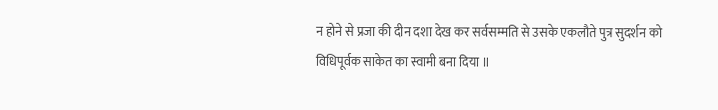न होने से प्रजा की दीन दशा देख कर सर्वसम्मति से उसके एकलौते पुत्र सुदर्शन को विधिपूर्वक साकेत का स्वामी बना दिया ॥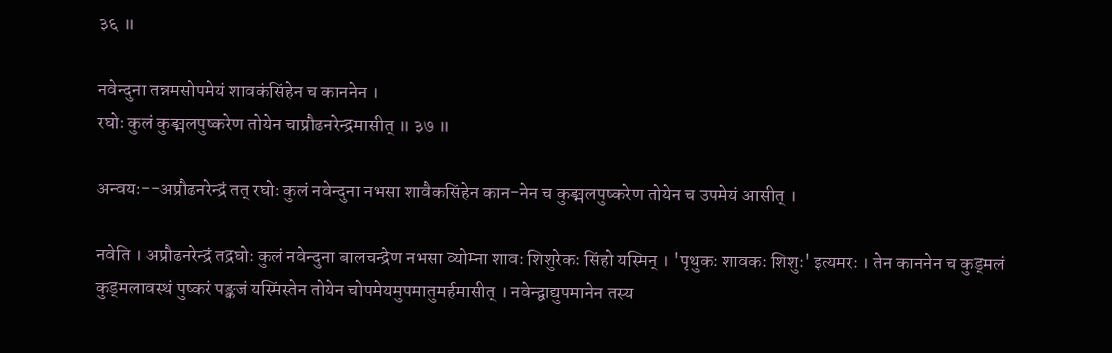३६ ॥

नवेन्दुना तन्नमसोपमेयं शावकंसिंहेन च काननेन ।
रघोः कुलं कुङ्मलपुष्करेण तोयेन चाप्रौढनरेन्द्रमासीत् ॥ ३७ ॥

अन्वयः--अप्रौढनरेन्द्रं तत् रघोः कुलं नवेन्दुना नभसा शावैकसिंहेन कान-नेन च कुङ्मलपुष्करेण तोयेन च उपमेयं आसीत् ।

नवेति । अप्रौढनरेन्द्रं तद्रघोः कुलं नवेन्दुना बालचन्द्रेण नभसा व्योम्ना शावः शिशुरेकः सिंहो यस्मिन् । 'पृथुकः शावकः शिशुः' इत्यमरः । तेन काननेन च कुड्मलं कुड्मलावस्थं पुष्करं पङ्कजं यस्मिंस्तेन तोयेन चोपमेयमुपमातुमर्हमासीत् । नवेन्द्वाद्युपमानेन तस्य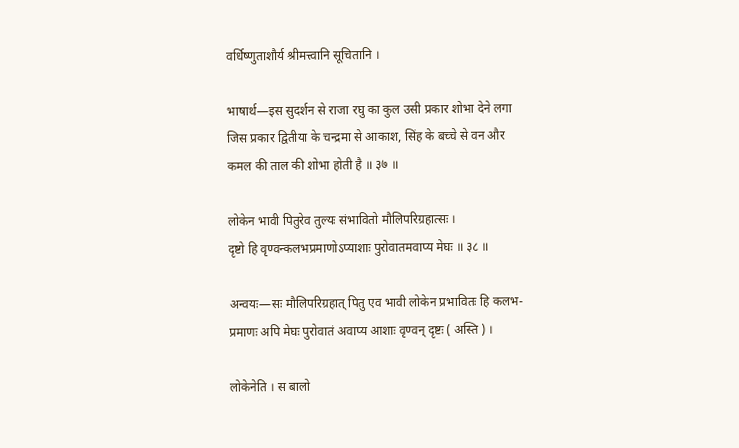वर्धिष्णुताशौर्य श्रीमत्त्वानि सूचितानि ।

भाषार्थ—इस सुदर्शन से राजा रघु का कुल उसी प्रकार शोभा देने लगा जिस प्रकार द्वितीया के चन्द्रमा से आकाश, सिंह के बच्चे से वन और कमल की ताल की शोभा होती है ॥ ३७ ॥

लोकेन भावी पितुरेव तुल्यः संभावितो मौलिपरिग्रहात्सः ।
दृष्टो हि वृण्वन्कलभप्रमाणोऽप्याशाः पुरोवातमवाप्य मेघः ॥ ३८ ॥

अन्वयः—सः मौलिपरिग्रहात् पितु एव भावी लोकेन प्रभावितः हि कलभ-प्रमाणः अपि मेघः पुरोवातं अवाप्य आशाः वृण्वन् दृष्टः ( अस्ति ) ।

लोकेनेति । स बालो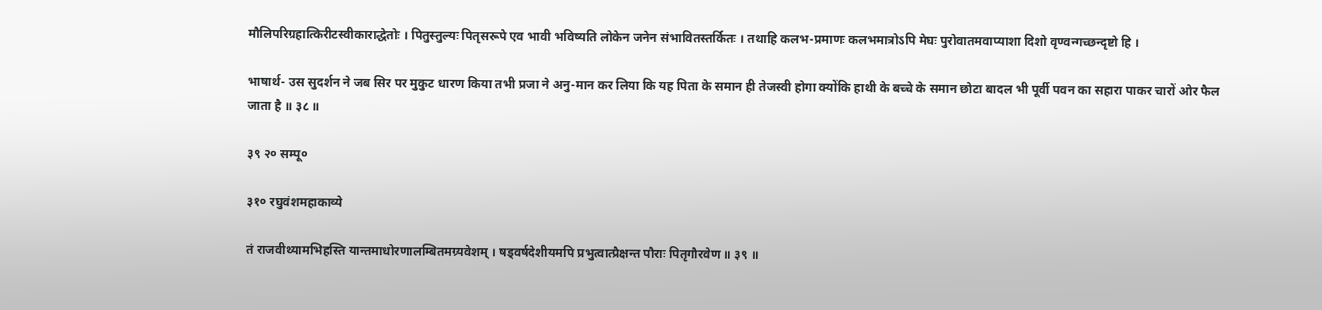मौलिपरिग्रहात्किरीटस्वीकाराद्धेतोः । पितुस्तुल्यः पितृसरूपे एव भावी भविष्यति लोकेन जनेन संभावितस्तर्कितः । तथाहि कलभ-प्रमाणः कलभमात्रोऽपि मेघः पुरोवातमवाप्याशा दिशो वृण्वन्गच्छन्दृष्टो हि ।

भाषार्थ- उस सुदर्शन ने जब सिर पर मुकुट धारण किया तभी प्रजा ने अनु-मान कर लिया कि यह पिता के समान ही तेजस्वी होगा क्योंकि हाथी के बच्चे के समान छोटा बादल भी पूर्वी पवन का सहारा पाकर चारों ओर फैल जाता है ॥ ३८ ॥

३९ २० सम्पू०

३१० रघुवंशमहाकाव्ये

तं राजवीथ्यामभिहस्ति यान्तमाधोरणालम्बितमग्र्यवेशम् । षड्वर्षदेशीयमपि प्रभुत्वात्प्रैक्षन्त पौराः पितृगौरवेण ॥ ३९ ॥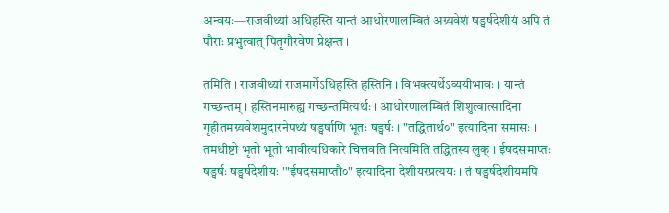अन्वयः—राजवीथ्यां अधिहस्ति यान्तं आधोरणालम्बितं अग्र्यवेशं षड्वर्षदेशीयं अपि तं पौराः प्रभुत्वात् पितृगौरवेण प्रेक्षन्त ।

तमिति । राजवीथ्यां राजमार्गेऽधिहस्ति हस्तिनि । विभक्त्यर्थेऽव्ययीभावः । यान्तं गच्छन्तम् । हस्तिनमारुह्य गच्छन्तमित्यर्थः । आधोरणालम्बितं शिशुत्वात्सादिना गृहीतमग्र्यवेशमुदारनेपथ्यं षड्वर्षाणि भूतः षड्वर्षः । "तद्धितार्थ०" इत्यादिना समासः । तमधीष्टो भृतो भूतो भावीत्यधिकारे चित्तवति नित्यमिति तद्धितस्य लुक् । ईषदसमाप्तः षड्वर्षः षड्वर्षदेशीयः '"ईषदसमाप्तौ०" इत्यादिना देशीयरप्रत्ययः । तं षड्वर्षदेशीयमपि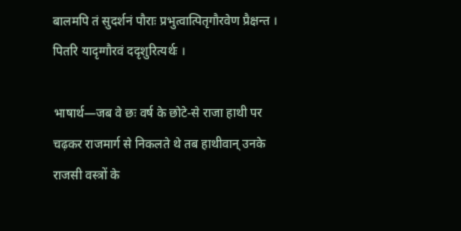बालमपि तं सुदर्शनं पौराः प्रभुत्वात्पितृगौरवेण प्रैक्षन्त । पितरि यादृग्गौरवं ददृशुरित्यर्थः ।

भाषार्थ—जब वे छः वर्ष के छोटे-से राजा हाथी पर चढ़कर राजमार्ग से निकलते थे तब हाथीवान् उनके राजसी वस्त्रों के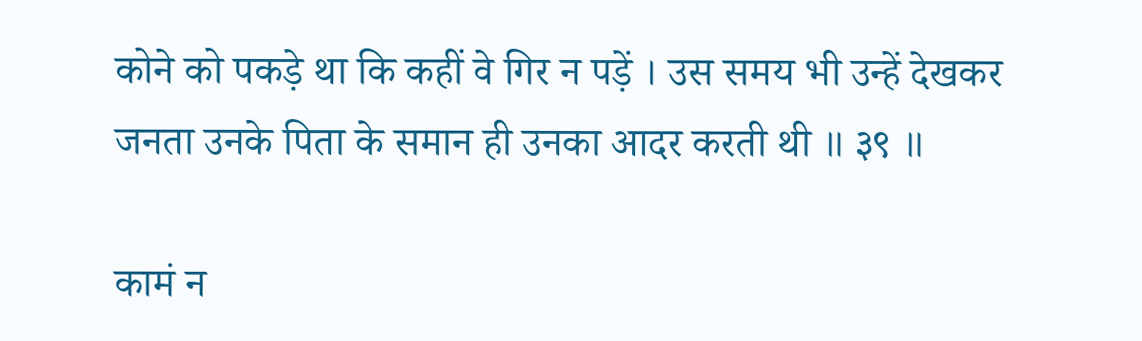कोने को पकड़े था कि कहीं वे गिर न पड़ें । उस समय भी उन्हें देखकर जनता उनके पिता के समान ही उनका आदर करती थी ॥ ३९ ॥

कामं न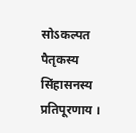सोऽकल्पत पैतृकस्य सिंहासनस्य प्रतिपूरणाय ।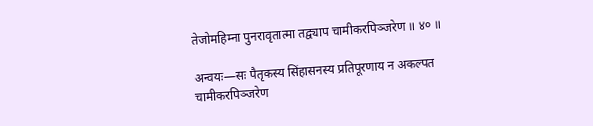तेजोमहिम्ना पुनरावृतात्मा तद्व्याप चामीकरपिञ्जरेण ॥ ४० ॥

अन्वयः—सः पैतृकस्य सिंहासनस्य प्रतिपूरणाय न अकल्पत चामीकरपिञ्जरेण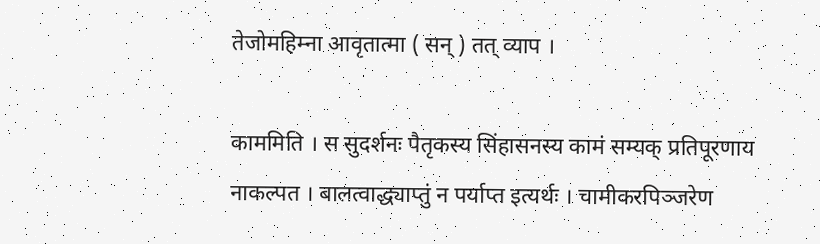तेजोमहिम्ना आवृतात्मा ( सन् ) तत् व्याप ।

काममिति । स सुदर्शनः पैतृकस्य सिंहासनस्य कामं सम्यक् प्रतिपूरणाय नाकल्पत । बालत्वाद्ध्याप्तुं न पर्याप्त इत्यर्थः । चामीकरपिञ्जरेण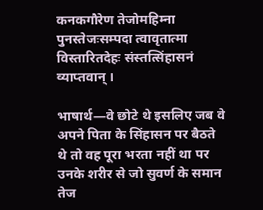कनकगौरेण तेजोमहिम्ना पुनस्तेजःसम्पदा त्वावृतात्मा विस्तारितदेहः संस्तत्सिंहासनं व्याप्तवान् ।

भाषार्थ—वे छोटे थे इसलिए जब वे अपने पिता के सिंहासन पर बैठते थे तो वह पूरा भरता नहीं था पर उनके शरीर से जो सुवर्ण के समान तेज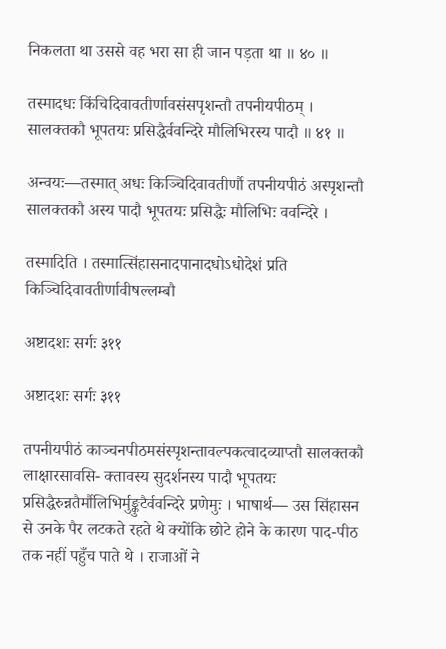निकलता था उससे वह भरा सा ही जान पड़ता था ॥ ४० ॥

तस्मादधः किंचिदिवावतीर्णावसंसपृशन्तौ तपनीयपीठम् । सालक्तकौ भूपतयः प्रसिद्धैर्ववन्दिरे मौलिभिरस्य पादौ ॥ ४१ ॥

अन्वयः—तस्मात् अधः किञ्चिदिवावतीर्णौ तपनीयपीठं अस्पृशन्तौ सालक्तकौ अस्य पादौ भूपतयः प्रसिद्धैः मौलिभिः ववन्दिरे ।

तस्मादिति । तस्मात्सिंहासनादपानादधोऽधोदेशं प्रति किञ्चिदिवावतीर्णावीषल्लम्बौ

अष्टादशः सर्गः ३११

अष्टादशः सर्गः ३११

तपनीयपीठं काञ्चनपीठमसंस्पृशन्तावल्पकत्वादव्याप्तौ सालक्तकौ लाक्षारसावसि- क्तावस्य सुदर्शनस्य पादौ भूपतयः प्रसिद्धैरुन्नतैर्मौलिभिर्मुङ्कुटैर्ववन्दिरे प्रणेमुः । भाषार्थ— उस सिंहासन से उनके पैर लटकते रहते थे क्योंकि छोटे होने के कारण पाद-पीठ तक नहीं पहुँच पाते थे । राजाओं ने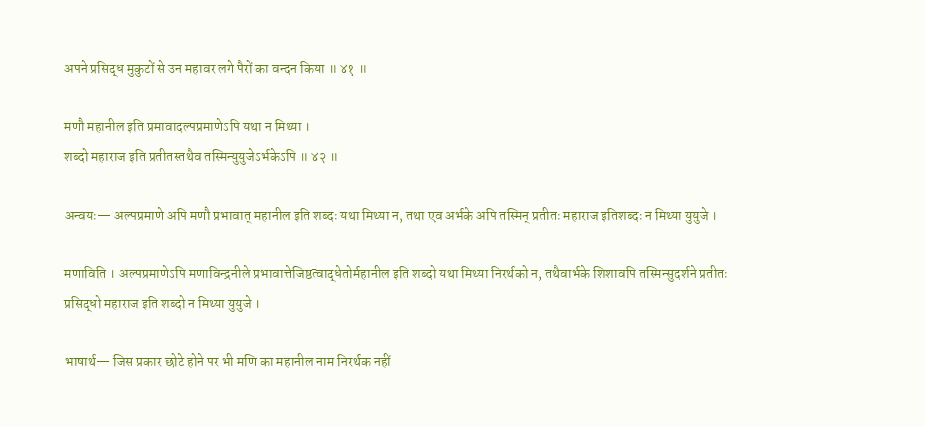अपने प्रसिद्ध मुकुटों से उन महावर लगे पैरों का वन्दन किया ॥ ४१ ॥

मणौ महानील इति प्रमावादल्पप्रमाणेऽपि यथा न मिथ्या ।
शब्दो महाराज इति प्रतीतस्तथैव तस्मिन्युयुजेऽर्भकेऽपि ॥ ४२ ॥

अन्वयः— अल्पप्रमाणे अपि मणौ प्रभावात् महानील इति शब्दः यथा मिथ्या न, तथा एव अर्भके अपि तस्मिन् प्रतीतः महाराज इतिशब्दः न मिथ्या युयुजे ।

मणाविति । अल्पप्रमाणेऽपि मणाविन्द्रनीले प्रभावात्तेजिष्ठत्वाद्धेतोर्महानील इति शब्दो यथा मिथ्या निरर्थको न, तथैवार्भके शिशावपि तस्मिन्सुदर्शने प्रतीतः प्रसिद्धो महाराज इति शब्दो न मिथ्या युयुजे ।

भाषार्थ— जिस प्रकार छोटे होने पर भी मणि का महानील नाम निरर्थक नहीं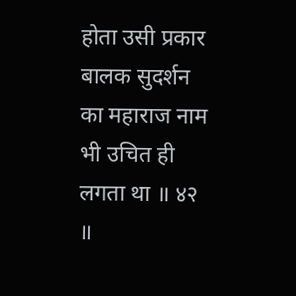होता उसी प्रकार बालक सुदर्शन का महाराज नाम भी उचित ही लगता था ॥ ४२ ॥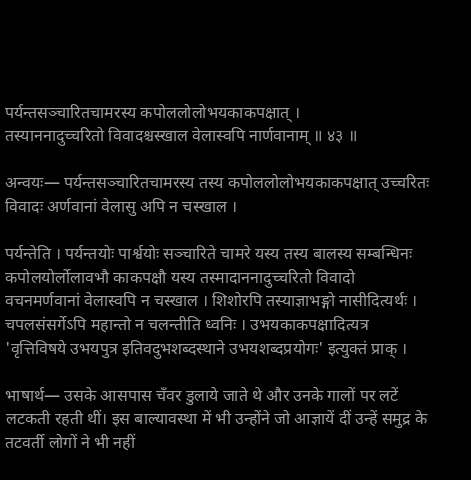पर्यन्तसञ्चारितचामरस्य कपोललोलोभयकाकपक्षात् ।
तस्याननादुच्चरितो विवादश्चस्खाल वेलास्वपि नार्णवानाम् ॥ ४३ ॥

अन्वयः— पर्यन्तसञ्चारितचामरस्य तस्य कपोललोलोभयकाकपक्षात् उच्चरितः विवादः अर्णवानां वेलासु अपि न चस्खाल ।

पर्यन्तेति । पर्यन्तयोः पार्श्वयोः सञ्चारिते चामरे यस्य तस्य बालस्य सम्बन्धिनः कपोलयोर्लोलावभौ काकपक्षौ यस्य तस्मादाननादुच्चरितो विवादो वचनमर्णवानां वेलास्वपि न चस्खाल । शिशोरपि तस्याज्ञाभङ्गो नासीदित्यर्थः । चपलसंसर्गेऽपि महान्तो न चलन्तीति ध्वनिः । उभयकाकपक्षादित्यत्र 'वृत्तिविषये उभयपुत्र इतिवदुभशब्दस्थाने उभयशब्दप्रयोगः' इत्युक्तं प्राक् ।

भाषार्थ— उसके आसपास चँवर डुलाये जाते थे और उनके गालों पर लटें लटकती रहती थीं। इस बाल्यावस्था में भी उन्होंने जो आज्ञायें दीं उन्हें समुद्र के तटवर्ती लोगों ने भी नहीं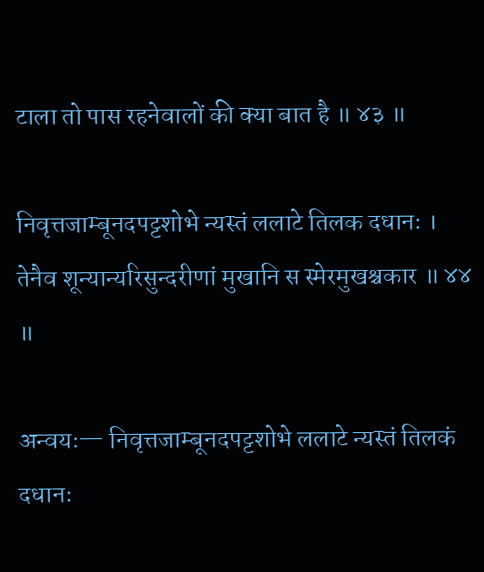टाला तो पास रहनेवालों की क्या बात है ॥ ४३ ॥

निवृत्तजाम्बूनदपट्टशोभे न्यस्तं ललाटे तिलक दधानः ।
तेनैव शून्यान्यरिसुन्दरीणां मुखानि स स्मेरमुखश्चकार ॥ ४४ ॥

अन्वयः— निवृत्तजाम्बूनदपट्टशोभे ललाटे न्यस्तं तिलकं दधानः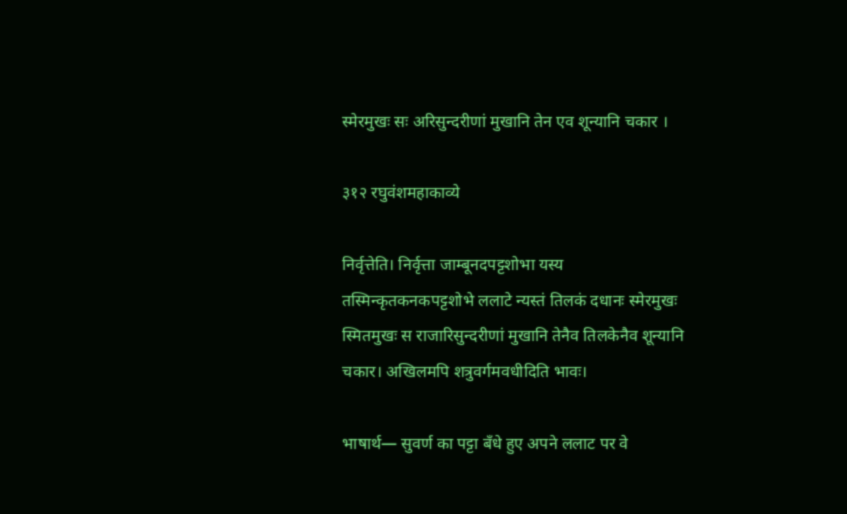स्मेरमुखः सः अरिसुन्दरीणां मुखानि तेन एव शून्यानि चकार ।

३१२ रघुवंशमहाकाव्ये

निर्वृत्तेति। निर्वृत्ता जाम्बूनदपट्टशोभा यस्य तस्मिन्कृतकनकपट्टशोभे ललाटे न्यस्तं तिलकं दधानः स्मेरमुखः स्मितमुखः स राजारिसुन्दरीणां मुखानि तेनैव तिलकेनैव शून्यानि चकार। अखिलमपि शत्रुवर्गमवधीदिति भावः।

भाषार्थ— सुवर्ण का पट्टा बँधे हुए अपने ललाट पर वे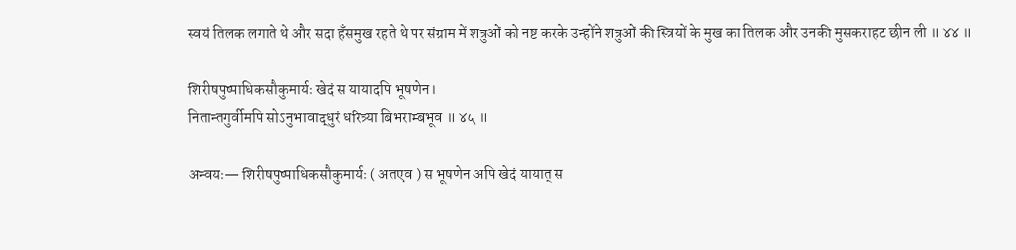स्वयं तिलक लगाते थे और सदा हँसमुख रहते थे पर संग्राम में शत्रुओं को नष्ट करके उन्होंने शत्रुओं की स्त्रियों के मुख का तिलक और उनकी मुसकराहट छीन ली ॥ ४४ ॥

शिरीषपुष्पाधिकसौकुमार्यः खेदं स यायादपि भूषणेन।
नितान्तगुर्वीमपि सोऽनुभावाद्धुरं धरित्र्या बिभराम्बभूव ॥ ४५ ॥

अन्वयः— शिरीषपुष्पाधिकसौकुमार्यः ( अतएव ) स भूषणेन अपि खेदं यायात् स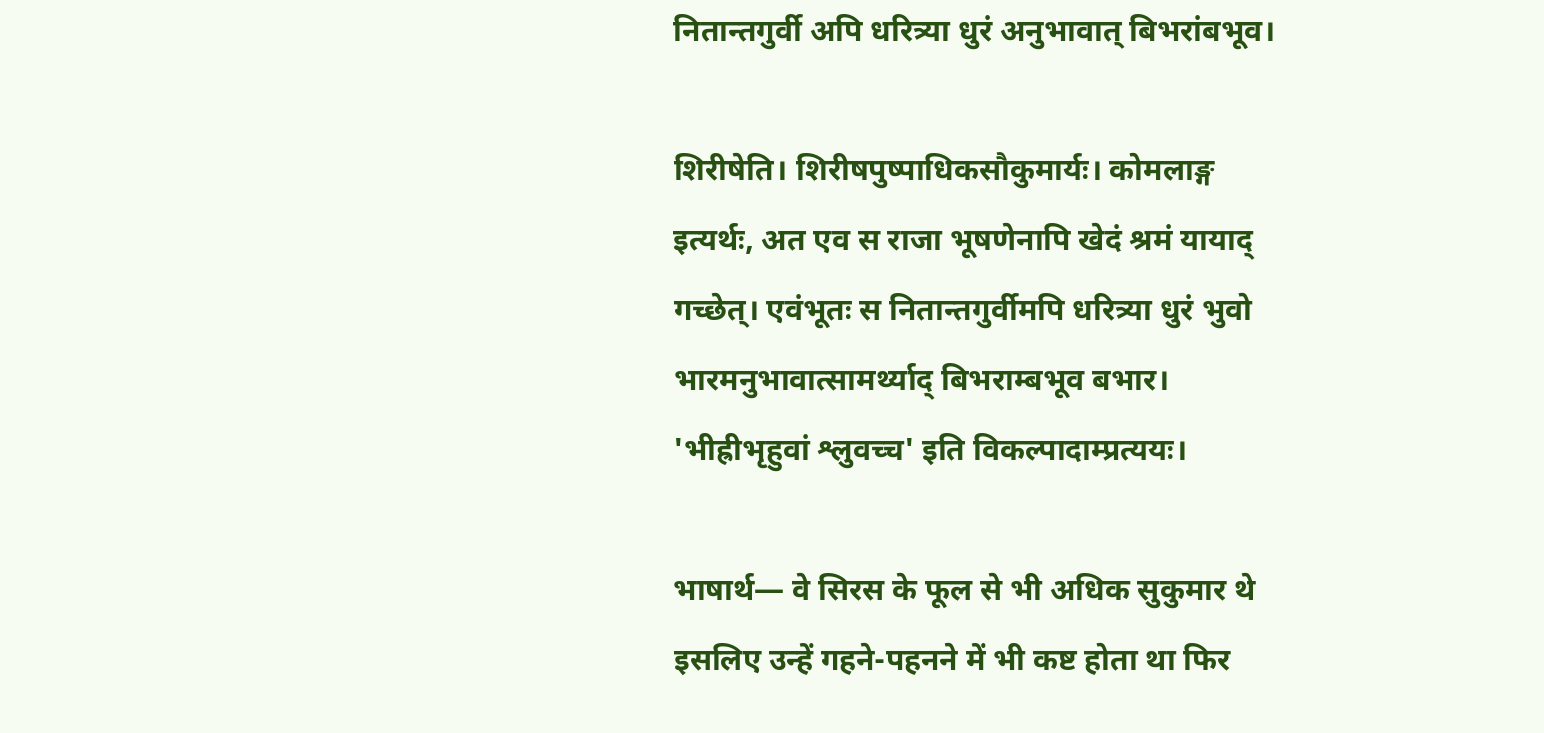नितान्तगुर्वी अपि धरित्र्या धुरं अनुभावात् बिभरांबभूव।

शिरीषेति। शिरीषपुष्पाधिकसौकुमार्यः। कोमलाङ्ग इत्यर्थः, अत एव स राजा भूषणेनापि खेदं श्रमं यायाद् गच्छेत्। एवंभूतः स नितान्तगुर्वीमपि धरित्र्या धुरं भुवो भारमनुभावात्सामर्थ्याद् बिभराम्बभूव बभार। 'भीह्रीभृहुवां श्लुवच्च' इति विकल्पादाम्प्रत्ययः।

भाषार्थ— वे सिरस के फूल से भी अधिक सुकुमार थे इसलिए उन्हें गहने-पहनने में भी कष्ट होता था फिर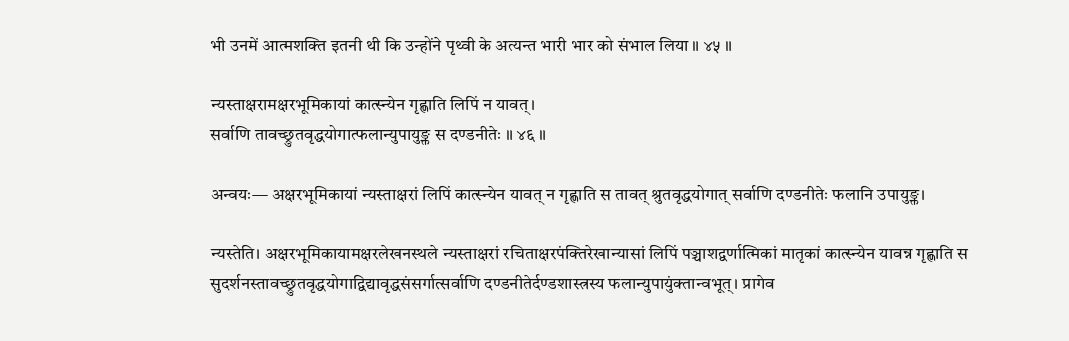भी उनमें आत्मशक्ति इतनी थी कि उन्होंने पृथ्वी के अत्यन्त भारी भार को संभाल लिया ॥ ४५ ॥

न्यस्ताक्षरामक्षरभूमिकायां कात्स्न्येन गृह्णाति लिपिं न यावत्।
सर्वाणि तावच्छ्रुतवृद्धयोगात्फलान्युपायुङ्क्त स दण्डनीतेः ॥ ४६ ॥

अन्वयः— अक्षरभूमिकायां न्यस्ताक्षरां लिपिं कात्स्न्येन यावत् न गृह्णाति स तावत् श्रुतवृद्धयोगात् सर्वाणि दण्डनीतेः फलानि उपायुङ्क्त।

न्यस्तेति। अक्षरभूमिकायामक्षरलेखनस्थले न्यस्ताक्षरां रचिताक्षरपंक्तिरेखान्यासां लिपिं पञ्चाशद्वर्णात्मिकां मातृकां कात्स्न्येन यावन्न गृह्णाति स सुदर्शनस्तावच्छ्रुतवृद्धयोगाद्विद्यावृद्धसंसर्गात्सर्वाणि दण्डनीतेर्दण्डशास्त्रस्य फलान्युपायुंक्तान्वभूत्। प्रागेव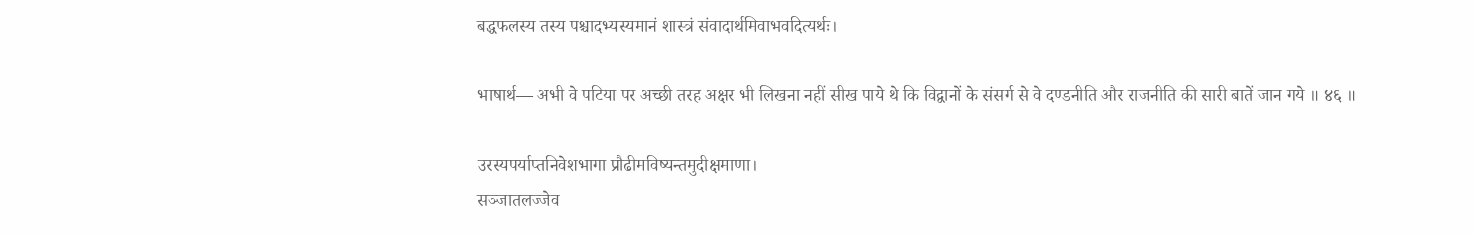बद्धफलस्य तस्य पश्चादभ्यस्यमानं शास्त्रं संवादार्थमिवाभवदित्यर्थः।

भाषार्थ— अभी वे पटिया पर अच्छी तरह अक्षर भी लिखना नहीं सीख पाये थे कि विद्वानों के संसर्ग से वे दण्डनीति और राजनीति की सारी बातें जान गये ॥ ४६ ॥

उरस्यपर्याप्तनिवेशभागा प्रौढीमविष्यन्तमुदीक्षमाणा।
सञ्जातलज्जेव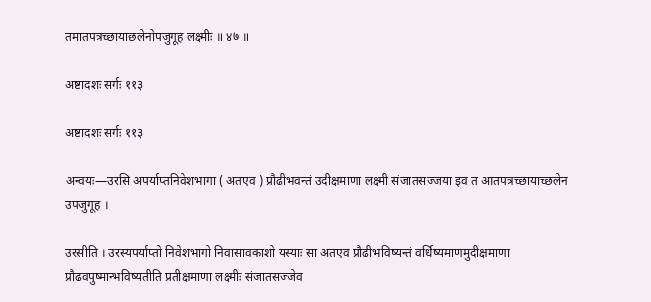तमातपत्रच्छायाछलेनोपजुगूह लक्ष्मीः ॥ ४७ ॥

अष्टादशः सर्गः ११३

अष्टादशः सर्गः ११३

अन्वयः—उरसि अपर्याप्तनिवेशभागा ( अतएव ) प्रौढीभवन्तं उदीक्षमाणा लक्ष्मी संजातसज्जया इव त आतपत्रच्छायाच्छलेन उपजुगूह ।

उरसीति । उरस्यपर्याप्तो निवेशभागो निवासावकाशो यस्याः सा अतएव प्रौढीभविष्यन्तं वर्धिष्यमाणमुदीक्षमाणा प्रौढवपुष्मान्भविष्यतीति प्रतीक्षमाणा लक्ष्मीः संजातसज्जेव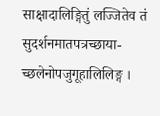साक्षादालिङ्गितुं लज्जितेव तं सुदर्शनमातपत्रच्छाया-च्छलेनोपजुगूहालिलिङ्ग ।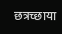छत्रच्छाया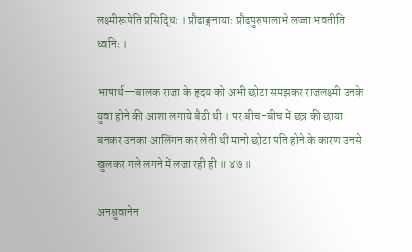लक्ष्मीरूपेति प्रसिद्धिः । प्रौढाङ्गनायाः प्रौढपुरुषालाभे लज्जा भवतीति ध्वनिः ।

भाषार्थ—बालक राजा के हृदय को अभी छोटा समझकर राजलक्ष्मी उनके युवा होने की आशा लगाये बैठी थी । पर बीच-बीच में छत्र की छाया बनकर उनका आलिंगन कर लेती थी मानो छोटा पति होने के कारण उनसे खुलकर गले लगने में लजा रही ही ॥ ४७ ॥

अनश्नुवानेन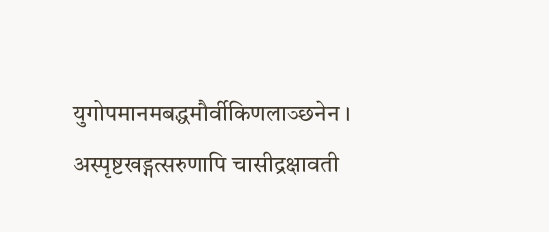युगोपमानमबद्धमौर्वीकिणलाञ्छनेन । अस्पृष्टखड्गत्सरुणापि चासीद्रक्षावती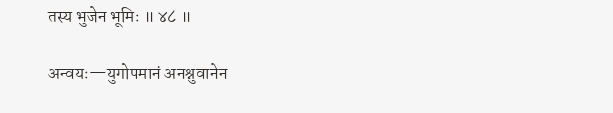तस्य भुजेन भूमिः ॥ ४८ ॥

अन्वयः—युगोपमानं अनश्नुवानेन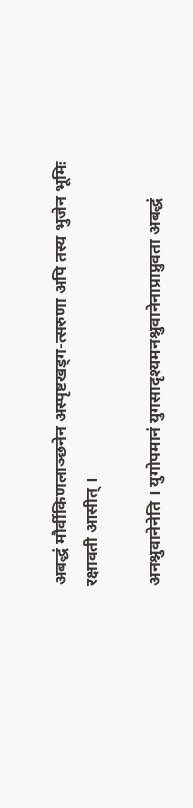अबद्धं मौर्वीकिणलाञ्छनेन अस्पृष्टखड्ग-त्सरुणा अपि तस्य भुजेन भूमिः रक्षावती आसीत् ।

अनश्नुवानेनेति । युगोपमानं युगसादृश्यमनश्नुवानेनाप्राप्नुवता अबद्धं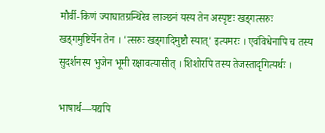मौर्वी-किणं ज्याघातग्रन्थिरेव लाञ्छनं यस्य तेन अस्पृष्टः खड्गत्सरुः खड्गमुष्टिर्येन तेन । 'त्सरुः खड्गादिमुष्टौ स्यात्' इत्यमरः । एवंविधेनापि च तस्य सुदर्शनस्य भुजेन भूमी रक्षावत्यासीत् । शिशोरपि तस्य तेजस्तादृगित्यर्थः ।

भाषार्थ—यद्यपि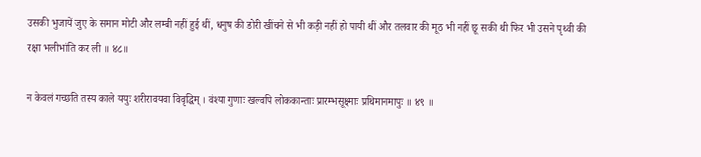उसकी भुजायें जुए के समान मोटी और लम्बी नहीं हुई थीं, धनुष की डोरी खींचने से भी कड़ी नहीं हो पायी थीं और तलवार की मूठ भी नहीं छू सकी थी फिर भी उसने पृथ्वी की रक्षा भलीभांति कर ली ॥ ४८॥

न केवलं गच्छति तस्य काले ययुः शरीरावयवा विवृद्धिम् । वंश्या गुणाः खल्वपि लोककान्ताः प्रारम्भसूक्ष्माः प्रथिमानमापुः ॥ ४९ ॥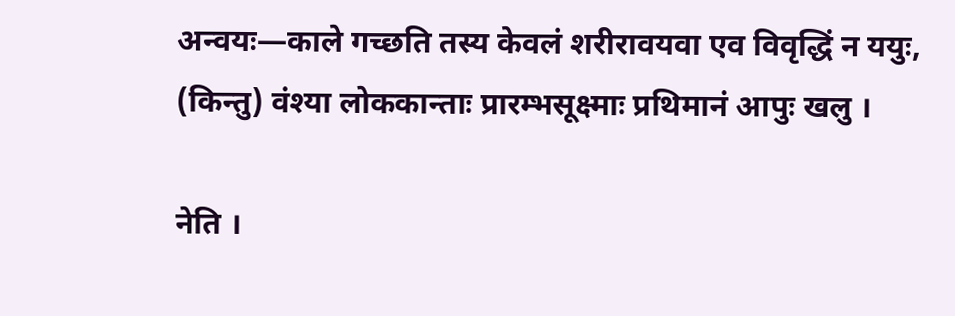अन्वयः—काले गच्छति तस्य केवलं शरीरावयवा एव विवृद्धिं न ययुः, (किन्तु) वंश्या लोककान्ताः प्रारम्भसूक्ष्माः प्रथिमानं आपुः खलु ।

नेति ।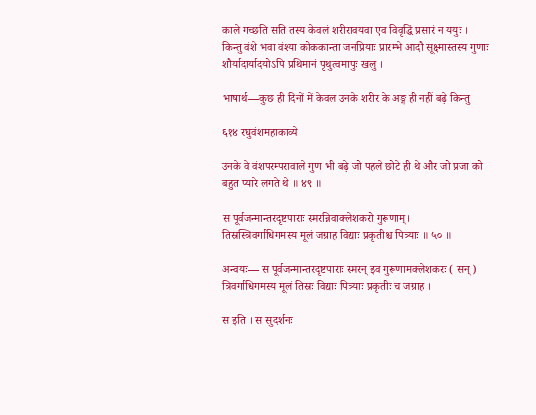काले गच्छति सति तस्य केवलं शरीरावयवा एव विवृद्धिं प्रसारं न ययुः । किन्तु वंशे भवा वंश्या कोककान्ता जनप्रियाः प्रारम्भे आदौ सूक्ष्मास्तस्य गुणाः शौर्यादार्यादयोऽपि प्रथिमानं पृथुत्वमापुः खलु ।

भाषार्थ—कुछ ही दिनों में केवल उनके शरीर के अङ्ग ही नहीं बढ़े किन्तु

६१४ रघुवंशमहाकाव्ये

उनके वे वंशपरम्परावाले गुण भी बढ़े जो पहले छोटे ही थे और जो प्रजा को बहुत प्यारे लगते थे ॥ ४९ ॥

स पूर्वजन्मान्तरदृष्टपाराः स्मरन्निवाक्लेशकरो गुरूणाम्।
तिस्रस्त्रिवर्गाधिगमस्य मूलं जग्राह विद्याः प्रकृतीश्च पित्र्याः ॥ ५० ॥

अन्वयः— स पूर्वजन्मान्तरदृष्टपाराः स्मरन् इव गुरूणामक्लेशकरः ( सन् ) त्रिवर्गाधिगमस्य मूलं तिस्रः विद्याः पित्र्याः प्रकृतीः च जग्राह ।

स इति । स सुदर्शनः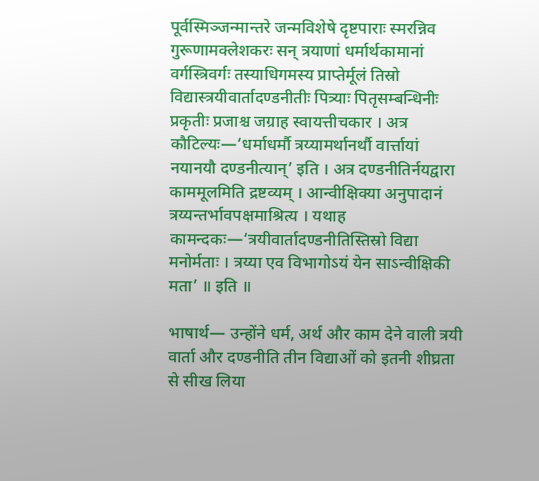पूर्वस्मिञ्जन्मान्तरे जन्मविशेषे दृष्टपाराः स्मरन्निव गुरूणामक्लेशकरः सन् त्रयाणां धर्मार्थकामानां वर्गस्त्रिवर्गः तस्याधिगमस्य प्राप्तेर्मूलं तिस्रो विद्यास्त्रयीवार्तादण्डनीतीः पित्र्याः पितृसम्बन्धिनीः प्रकृतीः प्रजाश्च जग्राह स्वायत्तीचकार । अत्र कौटिल्यः—‘धर्माधर्मौ त्रय्यामर्थानर्थौ वार्त्तायां नयानयौ दण्डनीत्यान्’ इति । अत्र दण्डनीतिर्नयद्वारा काममूलमिति द्रष्टव्यम् । आन्वीक्षिक्या अनुपादानं त्रय्यन्तर्भावपक्षमाश्रित्य । यथाह कामन्दकः—‘त्रयीवार्तादण्डनीतिस्तिस्रो विद्या मनोर्मताः । त्रय्या एव विभागोऽयं येन साऽन्वीक्षिकी मता’ ॥ इति ॥

भाषार्थ— उन्होंने धर्म, अर्थ और काम देने वाली त्रयी वार्ता और दण्डनीति तीन विद्याओं को इतनी शीघ्रता से सीख लिया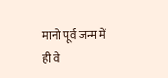मानो पूर्व जन्म में ही वे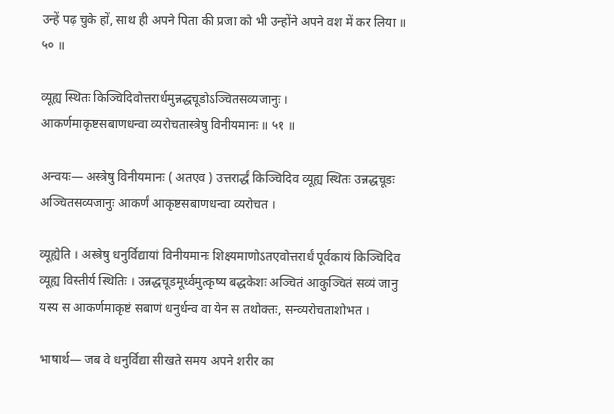उन्हें पढ़ चुके हों, साथ ही अपने पिता की प्रजा को भी उन्होंने अपने वश में कर लिया ॥ ५० ॥

व्यूह्य स्थितः किञ्चिदिवोत्तरार्धमुन्नद्धचूडोऽञ्चितसव्यजानुः ।
आकर्णमाकृष्टसबाणधन्वा व्यरोचतास्त्रेषु विनीयमानः ॥ ५१ ॥

अन्वयः— अस्त्रेषु विनीयमानः ( अतएव ) उत्तरार्द्धं किञ्चिदिव व्यूह्य स्थितः उन्नद्धचूडः अञ्चितसव्यजानुः आकर्णं आकृष्टसबाणधन्वा व्यरोचत ।

व्यूह्येति । अस्त्रेषु धनुर्विद्यायां विनीयमानः शिक्ष्यमाणोऽतएवोत्तरार्धं पूर्वकायं किञ्चिदिव व्यूह्य विस्तीर्य स्थितिः । उन्नद्धचूडमूर्ध्वमुत्कृष्य बद्धकेशः अञ्चितं आकुञ्चितं सव्यं जानु यस्य स आकर्णमाकृष्टं सबाणं धनुर्धन्व वा येन स तथोक्तः, सन्व्यरोचताशोभत ।

भाषार्थ— जब वे धनुर्विद्या सीखते समय अपने शरीर का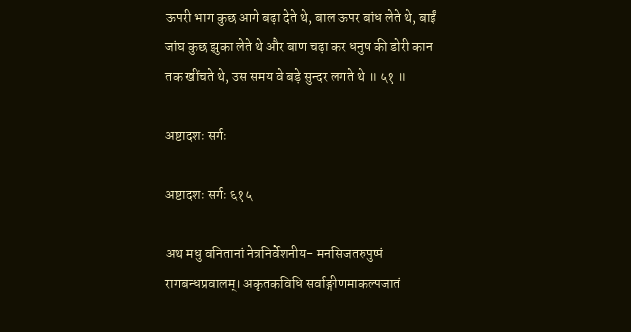ऊपरी भाग कुछ आगे बढ़ा देते थे, बाल ऊपर बांध लेते थे, बाईं जांघ कुछ झुका लेते थे और बाण चढ़ा कर धनुष की डोरी कान तक खींचते थे, उस समय वे बड़े सुन्दर लगते थे ॥ ५१ ॥

अष्टादशः सर्गः

अष्टादशः सर्गः ६१५

अथ मधु वनितानां नेत्रनिर्वेशनीय- मनसिजतरुपुष्पं रागबन्धप्रवालम्। अकृतकविधि सर्वाङ्गीणमाकल्पजातं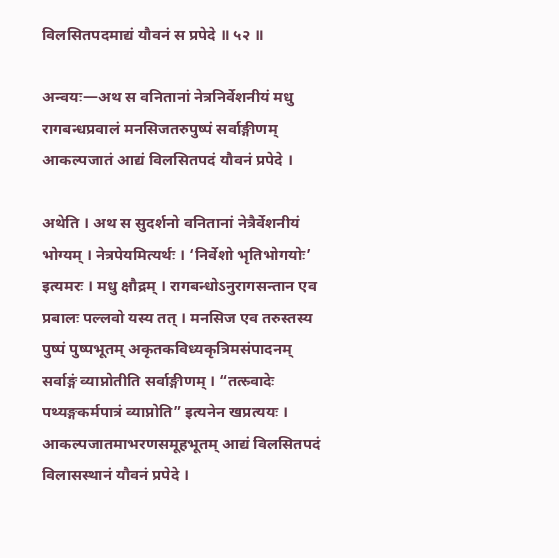विलसितपदमाद्यं यौवनं स प्रपेदे ॥ ५२ ॥

अन्वयः—अथ स वनितानां नेत्रनिर्वेशनीयं मधु रागबन्धप्रवालं मनसिजतरुपुष्पं सर्वाङ्गीणम् आकल्पजातं आद्यं विलसितपदं यौवनं प्रपेदे ।

अथेति । अथ स सुदर्शनो वनितानां नेत्रैर्वेशनीयं भोग्यम् । नेत्रपेयमित्यर्थः । ‘निर्वेशो भृतिभोगयोः’ इत्यमरः । मधु क्षौद्रम् । रागबन्धोऽनुरागसन्तान एव प्रबालः पल्लवो यस्य तत् । मनसिज एव तरुस्तस्य पुष्पं पुष्पभूतम् अकृतकविध्यकृत्रिमसंपादनम् सर्वाङ्गं व्याप्नोतीति सर्वाङ्गीणम् । “तत्स्र्वादेः पथ्यङ्गकर्मपात्रं व्याप्नोति” इत्यनेन खप्रत्ययः । आकल्पजातमाभरणसमूहभूतम् आद्यं विलसितपदं विलासस्थानं यौवनं प्रपेदे ।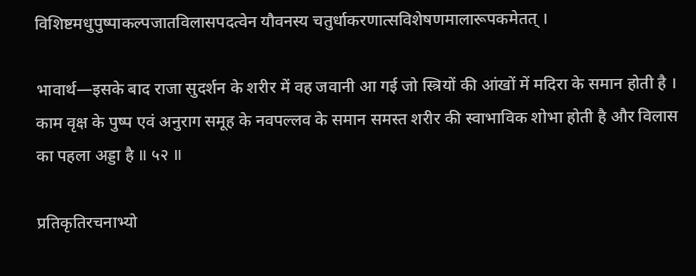विशिष्टमधुपुष्पाकल्पजातविलासपदत्वेन यौवनस्य चतुर्धाकरणात्सविशेषणमालारूपकमेतत् ।

भावार्थ—इसके बाद राजा सुदर्शन के शरीर में वह जवानी आ गई जो स्त्रियों की आंखों में मदिरा के समान होती है । काम वृक्ष के पुष्प एवं अनुराग समूह के नवपल्लव के समान समस्त शरीर की स्वाभाविक शोभा होती है और विलास का पहला अड्डा है ॥ ५२ ॥

प्रतिकृतिरचनाभ्यो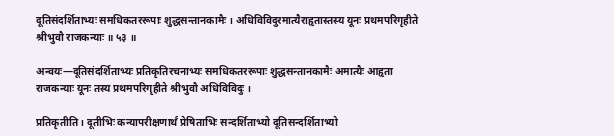दूतिसंदर्शिताभ्यः समधिकतररूपाः शुद्धसन्तानकामैः । अधिविविदुरमात्यैराहृतास्तस्य यूनः प्रथमपरिगृहीते श्रीभुवौ राजकन्याः ॥ ५३ ॥

अन्वयः—दूतिसंदर्शिताभ्यः प्रतिकृतिरचनाभ्यः समधिकतररूपाः शुद्धसन्तानकामैः अमात्यैः आहृता राजकन्याः यूनः तस्य प्रथमपरिगृहीते श्रीभुवौ अधिविविदुः ।

प्रतिकृतीति । दूतीभिः कन्यापरीक्षणार्थं प्रेषिताभिः सन्दर्शिताभ्यो दूतिसन्दर्शिताभ्यो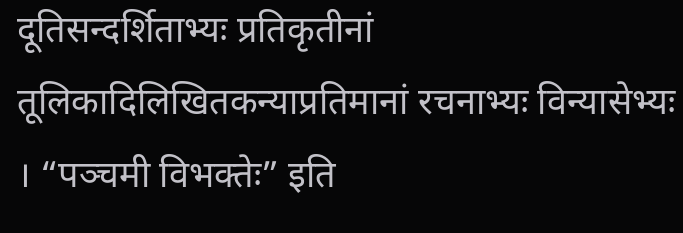दूतिसन्दर्शिताभ्यः प्रतिकृतीनां तूलिकादिलिखितकन्याप्रतिमानां रचनाभ्यः विन्यासेभ्यः । “पञ्चमी विभक्तेः” इति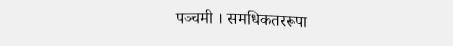पञ्चमी । समधिकतररूपा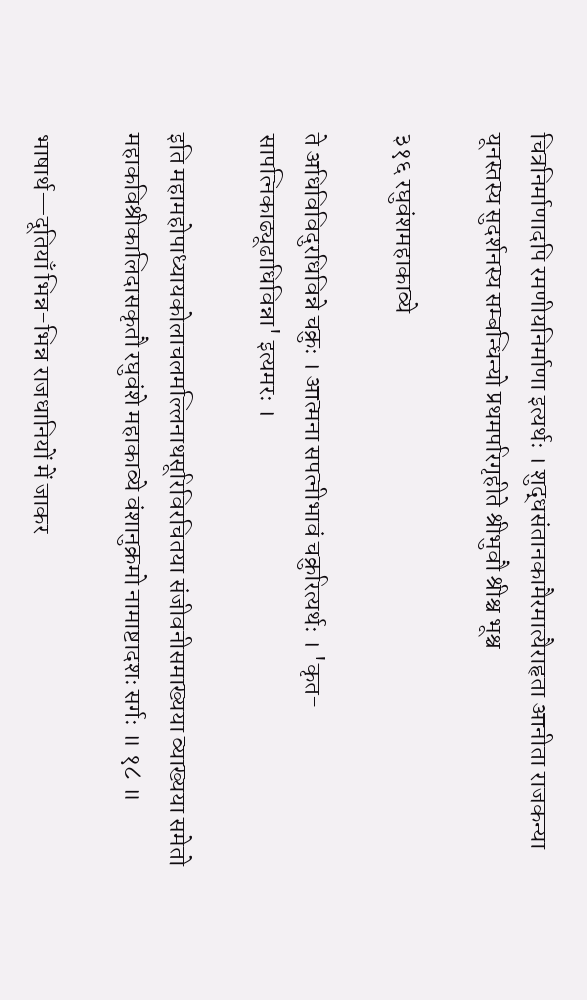चित्रनिर्माणादपि रमणीयनिर्माणा इत्यर्थः । शुद्धसंतानकामैरमात्यैराहृता आनीता राजकन्या यूनस्तस्य सुदर्शनस्य सम्बन्धिन्यो प्रथमपरिगृहीते श्रीभुवौ श्रीश्च भूश्च

३१६ रघुवंशमहाकाव्ये

ते अधिविविदुरधिविन्ने चक्रुः । आत्मना सपत्नीभावं चक्रुरित्यर्थः । 'कृत- सापत्निकाढ्यूढाधिविन्ना' इत्यमरः ।

इति महामहोपाध्यायकोलाचलमल्लिनाथसूरिविरचितया संजीवनीसमाख्यया व्याख्यया समेतो महाकविश्रीकालिदासकृतौ रघुवंशे महाकाव्ये वंशानुक्रमो नामाष्टादशः सर्गः ॥ १८ ॥

भाषार्थ—दूतियाँ भिन्न-भिन्न राजधानियों में जाकर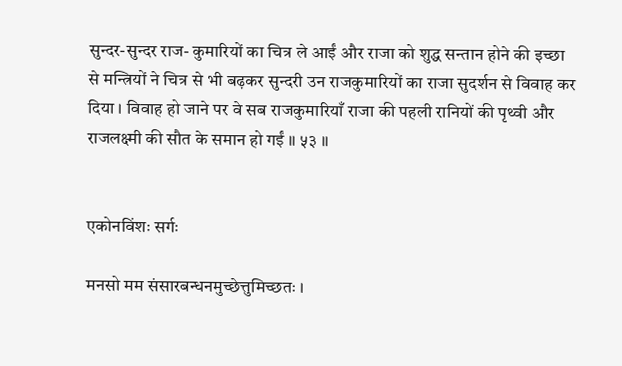सुन्दर-सुन्दर राज- कुमारियों का चित्र ले आईं और राजा को शुद्ध सन्तान होने की इच्छा से मन्त्रियों ने चित्र से भी बढ़कर सुन्दरी उन राजकुमारियों का राजा सुदर्शन से विवाह कर दिया । विवाह हो जाने पर वे सब राजकुमारियाँ राजा की पहली रानियों की पृथ्वी और राजलक्ष्मी की सौत के समान हो गईं ॥ ५३ ॥


एकोनविंशः सर्गः

मनसो मम संसारबन्धनमुच्छेत्तुमिच्छतः ।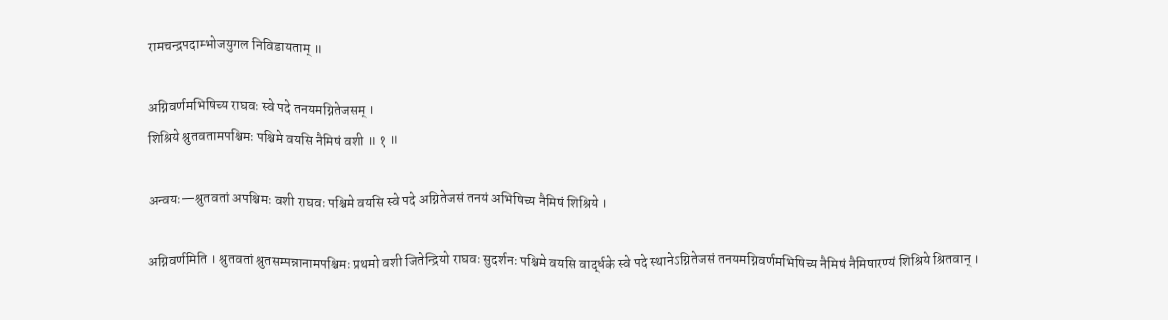रामचन्द्रपदाम्भोजयुगल निविडायताम् ॥

अग्निवर्णमभिषिच्य राघवः स्वे पदे तनयमग्नितेजसम् ।
शिश्रिये श्रुतवतामपश्चिमः पश्चिमे वयसि नैमिषं वशी ॥ १ ॥

अन्वयः—श्रुतवतां अपश्चिमः वशी राघवः पश्चिमे वयसि स्वे पदे अग्नितेजसं तनयं अभिषिच्य नैमिषं शिश्रिये ।

अग्निवर्णमिति । श्रुतवतां श्रुतसम्पन्नानामपश्चिमः प्रथमो वशी जितेन्द्रियो राघवः सुदर्शनः पश्चिमे वयसि वार्द्धके स्वे पदे स्थानेऽग्नितेजसं तनयमग्निवर्णमभिषिच्य नैमिषं नैमिषारण्यं शिश्रिये श्रितवान् ।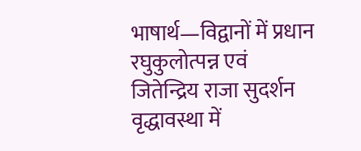भाषार्थ—विद्वानों में प्रधान रघुकुलोत्पन्न एवं जितेन्द्रिय राजा सुदर्शन वृद्धावस्था में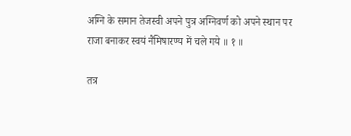अग्नि के समान तेजस्वी अपने पुत्र अग्निवर्ण को अपने स्थान पर राजा बनाकर स्वयं नैमिषारण्य में चले गये ॥ १ ॥

तत्र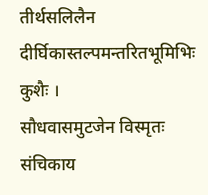तीर्थसलिलैन दीर्घिकास्तल्पमन्तरितभूमिभिः कुशैः ।
सौधवासमुटजेन विस्मृतः संचिकाय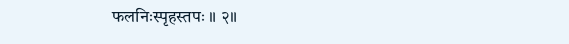फलनिःस्पृहस्तपः ॥ २॥